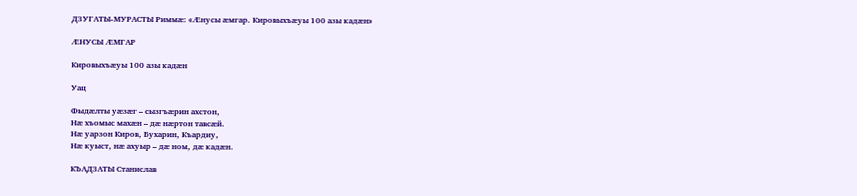ДЗУГАТЫ-МУРАСТЫ Риммæ: «Æнусы æмгар. Кировыхъæуы 100 азы кадæн»

ÆНУСЫ ÆМГАР

Кировыхъæуы 100 азы кадæн

Уац

Фыдæлты уæзæг – сызгъæрин ахстон,
Нæ хъомыс махæн – дæ нæртон тавсæй.
Нæ уарзон Киров, Бухарин, Къардиу,
Нæ куыст, нæ ахуыр – дæ ном, дæ кадæн.

КЪАДЗАТЫ Станислав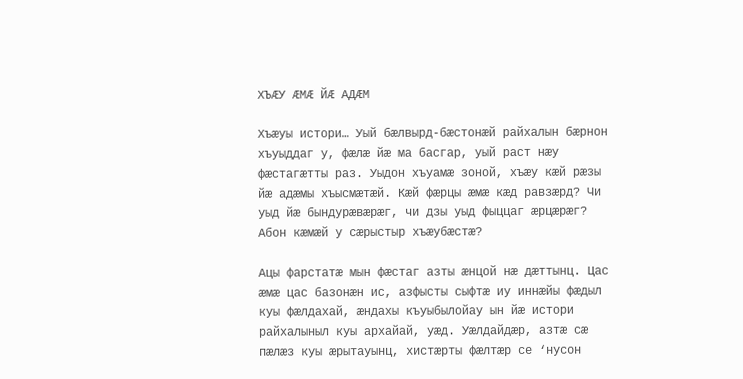ХЪÆУ ÆМÆ ЙÆ АДÆМ

Хъæуы истори… Уый бæлвырд-бæстонæй райхалын бæрнон хъуыддаг у, фæлæ йæ ма басгар, уый раст нæу фæстагæтты раз. Уыдон хъуамæ зоной, хъæу кæй рæзы йæ адæмы хъысмæтæй. Кæй фæрцы æмæ кæд равзæрд? Чи уыд йæ бындурæвæрæг, чи дзы уыд фыццаг æрцæрæг? Абон кæмæй у сæрыстыр хъæубæстæ?

Ацы фарстатæ мын фæстаг азты æнцой нæ дæттынц. Цас æмæ цас базонæн ис, азфысты сыфтæ иу иннæйы фæдыл куы фæлдахай, æндахы къуыбылойау ын йæ истори райхалыныл куы архайай, уæд. Уæлдайдæр, азтæ сæ пæлæз куы æрытауынц, хистæрты фæлтæр се ‘нусон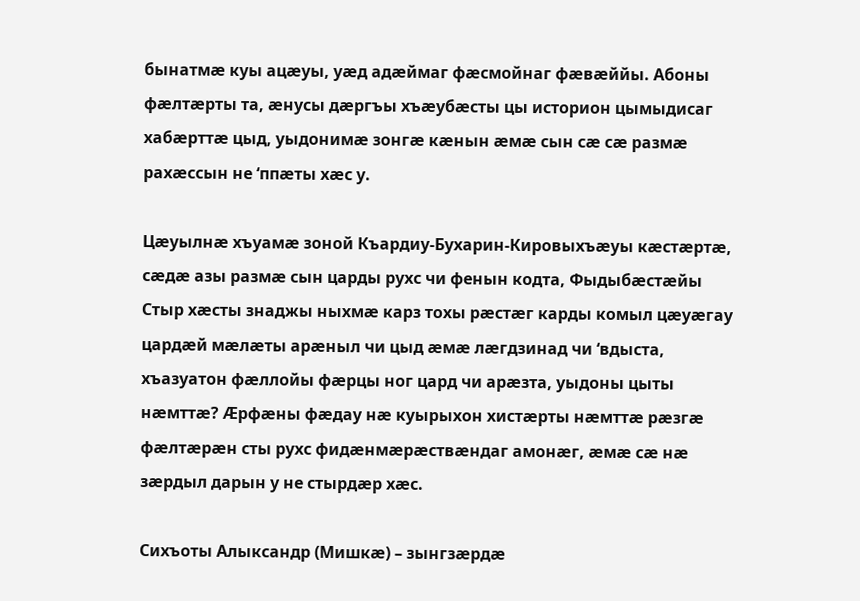бынатмæ куы ацæуы, уæд адæймаг фæсмойнаг фæвæййы. Абоны фæлтæрты та, æнусы дæргъы хъæубæсты цы историон цымыдисаг хабæрттæ цыд, уыдонимæ зонгæ кæнын æмæ сын сæ сæ размæ рахæссын не ‘ппæты хæс у.

Цæуылнæ хъуамæ зоной Къардиу-Бухарин-Кировыхъæуы кæстæртæ, сæдæ азы размæ сын царды рухс чи фенын кодта, Фыдыбæстæйы Стыр хæсты знаджы ныхмæ карз тохы рæстæг карды комыл цæуæгау цардæй мæлæты арæныл чи цыд æмæ лæгдзинад чи ‘вдыста, хъазуатон фæллойы фæрцы ног цард чи арæзта, уыдоны цыты нæмттæ? Æрфæны фæдау нæ куырыхон хистæрты нæмттæ рæзгæ фæлтæрæн сты рухс фидæнмæрæствæндаг амонæг, æмæ сæ нæ зæрдыл дарын у не стырдæр хæс.

Сихъоты Алыксандр (Мишкæ) – зынгзæрдæ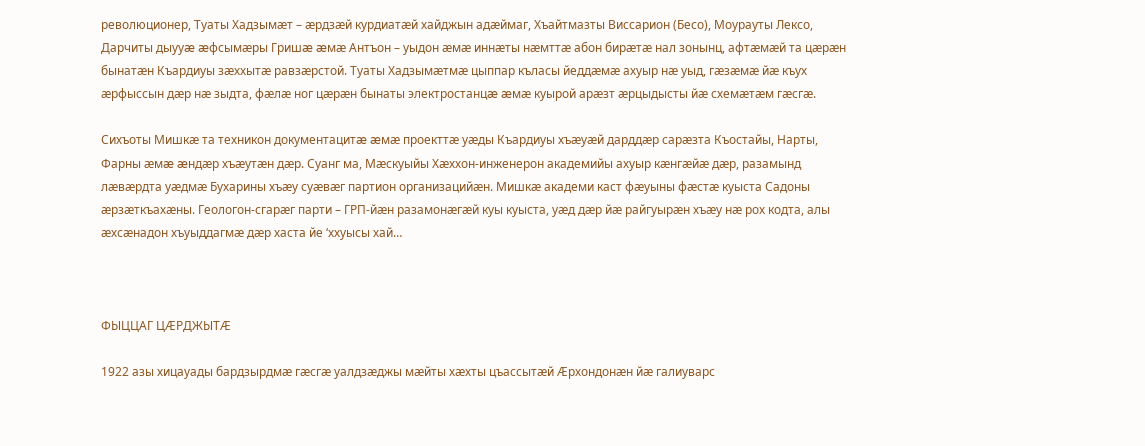революционер, Туаты Хадзымæт – æрдзæй курдиатæй хайджын адæймаг, Хъайтмазты Виссарион (Бесо), Моурауты Лексо, Дарчиты дыууæ æфсымæры Гришæ æмæ Антъон – уыдон æмæ иннæты нæмттæ абон бирæтæ нал зонынц, афтæмæй та цæрæн бынатæн Къардиуы зæххытæ равзæрстой. Туаты Хадзымæтмæ цыппар къласы йеддæмæ ахуыр нæ уыд, гæзæмæ йæ къух æрфыссын дæр нæ зыдта, фæлæ ног цæрæн бынаты электростанцæ æмæ куырой арæзт æрцыдысты йæ схемæтæм гæсгæ.

Сихъоты Мишкæ та техникон документацитæ æмæ проекттæ уæды Къардиуы хъæуæй дарддæр сарæзта Къостайы, Нарты, Фарны æмæ æндæр хъæутæн дæр. Суанг ма, Мæскуыйы Хæххон-инженерон академийы ахуыр кæнгæйæ дæр, разамынд лæвæрдта уæдмæ Бухарины хъæу суæвæг партион организацийæн. Мишкæ академи каст фæуыны фæстæ куыста Садоны æрзæткъахæны. Геологон-сгарæг парти – ГРП-йæн разамонæгæй куы куыста, уæд дæр йæ райгуырæн хъæу нæ рох кодта, алы æхсæнадон хъуыддагмæ дæр хаста йе ‘ххуысы хай…



ФЫЦЦАГ ЦÆРДЖЫТÆ

1922 азы хицауады бардзырдмæ гæсгæ уалдзæджы мæйты хæхты цъассытæй Æрхондонæн йæ галиуварс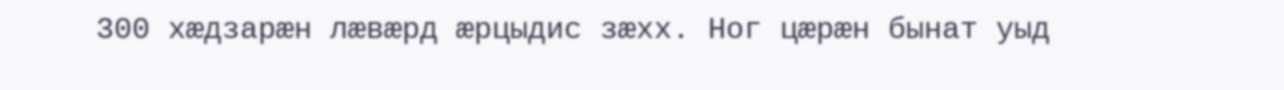300 хæдзарæн лæвæрд æрцыдис зæхх. Ног цæрæн бынат уыд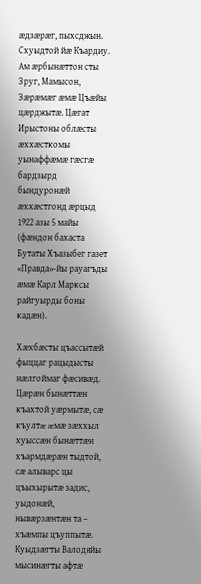æдзæрæг, пыхсджын. Схуыдтой йæ Къардиу. Ам æрбынæттон сты Зруг, Мамысон, Зæрæмæг æмæ Цъæйы цæрджытæ. Цæгат Ирыстоны облæсты æххæсткомы уынаффæмæ гæсгæ бардзырд бындуронæй æххæстгонд æрцыд 1922 азы 5 майы (фæндон бахаста Бутаты Хъазыбег газет «Правда»-йы рауагъды æмæ Карл Марксы райгуырды боны кадæн).

Хæхбæсты цъассытæй фыццаг рацыдысты нæлгоймаг фæсивæд. Цæрæн бынæттæн къахтой уæрмытæ, сæ къултæ æмæ зæххыл хуыссæн бынæттæн хъармдæрæн тыдтой, сæ алыварс цы цъыхырытæ задис, уыдонæй, нывæрзæнтæн та – хъæмпы цъуппытæ. Куыдзæгты Валодяйы мысинæгты афтæ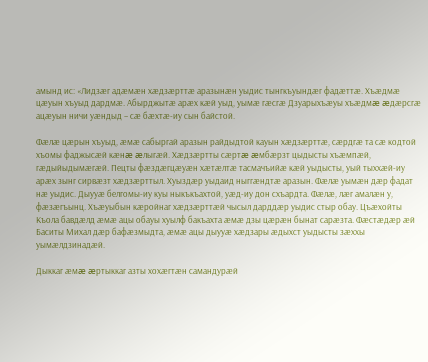амынд ис: «Лидзæг адæмæн хæдзæрттæ аразынæн уыдис тынгкъуындæг фадæттæ. Хъæдмæ цæуын хъуыд дардмæ. Абырджытæ арæх кæй уыд, уымæ гæсгæ Дзуарыхъæуы хъæдмæ æдæрсгæ ацæуын ничи уæндыд – сæ бæхтæ-иу сын байстой.

Фæлæ цæрын хъуыд, æмæ сабыргай аразын райдыдтой кауын хæдзæрттæ, сæрдгæ та сæ кодтой хъомы фаджысæй кæнæ æлыгæй. Хæдзæртты сæртæ æмбæрзт цыдысты хъæмпæй, гæдыйыдымæгæй. Пецты фæздæгцæуæн хæтæлтæ тасмачъийæ кæй уыдысты, уый тыххæй-иу арæх зынг сирвæзт хæдзæрттыл. Хуыздæр уыдаид ныггæндтæ аразын. Фæлæ уымæн дæр фадат нæ уыдис. Дыууæ белгомы-иу куы ныкъкъахтой, уæд-иу дон схъардта. Фæлæ, лæг амалæн у, фæзæгъынц. Хъæуыбын кæройнаг хæдзæрттæй чысыл дарддæр уыдис стыр обау. Цъæхойты Къола бавдæлд æмæ ацы обауы хуылф бакъахта æмæ дзы цæрæн бынат сарæзта. Фæстæдæр æй Баситы Михал дæр бафæзмыдта, æмæ ацы дыууæ хæдзары æдыхст уыдысты зæххы уымæлдзинадæй.

Дыккаг æмæ æртыккаг азты хохæгтæн самандурæй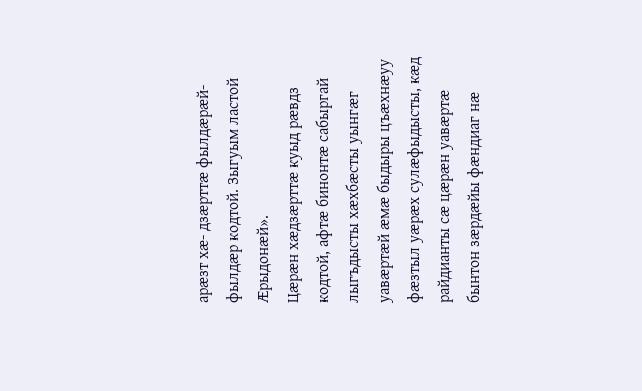арæзт хæ- дзæрттæ фылдæрæй-фылдæр кодтой. Зыгуым ластой Æрыдонæй».
Цæрæн хæдзæрттæ куыд рæвдз кодтой, афтæ бинонтæ сабыргай лыгъдысты хæхбæсты уынгæг уавæртæй æмæ быдыры цъæхнæуу фæзтыл уæрæх сулæфыдысты, кæд райдианты сæ цæрæн уавæртæ бынтон зæрдæйы фæндиаг нæ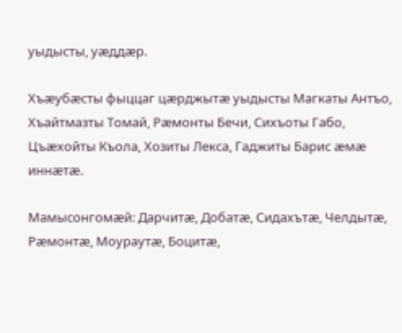уыдысты, уæддæр.

Хъæубæсты фыццаг цæрджытæ уыдысты Магкаты Антъо, Хъайтмазты Томай, Рæмонты Бечи, Сихъоты Габо, Цъæхойты Къола, Хозиты Лекса, Гаджиты Барис æмæ иннæтæ.

Мамысонгомæй: Дарчитæ, Добатæ, Сидахътæ, Челдытæ, Рæмонтæ, Моураутæ, Боцитæ,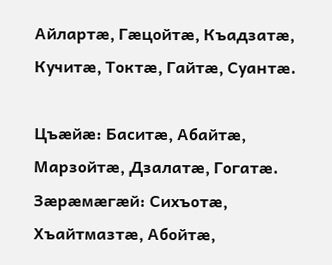Айлартæ, Гæцойтæ, Къадзатæ, Кучитæ, Токтæ, Гайтæ, Суантæ.

Цъæйæ: Баситæ, Абайтæ, Марзойтæ, Дзалатæ, Гогатæ.
Зæрæмæгæй: Сихъотæ, Хъайтмазтæ, Абойтæ,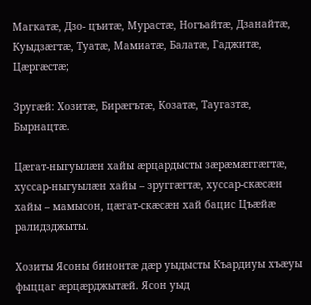Магкатæ, Дзо- цъитæ, Мурастæ, Ногъайтæ, Дзанайтæ, Куыдзæгтæ, Туатæ, Мамиатæ, Балатæ, Гаджитæ, Цæргæстæ;

Зругæй: Хозитæ, Бирæгътæ, Козатæ, Таугазтæ, Бырнацтæ.

Цæгат-ныгуылæн хайы æрцардысты зæрæмæггæгтæ, хуссар-ныгуылæн хайы – зруггæгтæ, хуссар-скæсæн хайы – мамысон, цæгат-скæсæн хай бацис Цъæйæ ралидзджыты.

Хозиты Ясоны бинонтæ дæр уыдысты Къардиуы хъæуы фыццаг æрцæрджытæй. Ясон уыд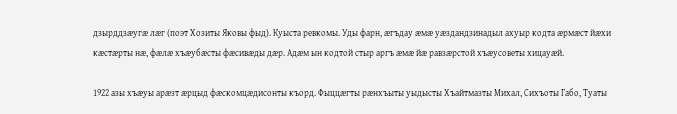дзырддзæугæ лæг (поэт Хозиты Яковы фыд). Куыста ревкомы. Уды фарн, æгъдау æмæ уæздандзинадыл ахуыр кодта æрмæст йæхи кæстæрты нæ, фæлæ хъæубæсты фæсивæды дæр. Адæм ын кодтой стыр аргъ æмæ йæ равзæрстой хъæусоветы хицауæй.

1922 азы хъæуы арæзт æрцыд фæскомцæдисонты къорд. Фыццæгты рæнхъыты уыдысты Хъайтмазты Михал, Сихъоты Габо, Туаты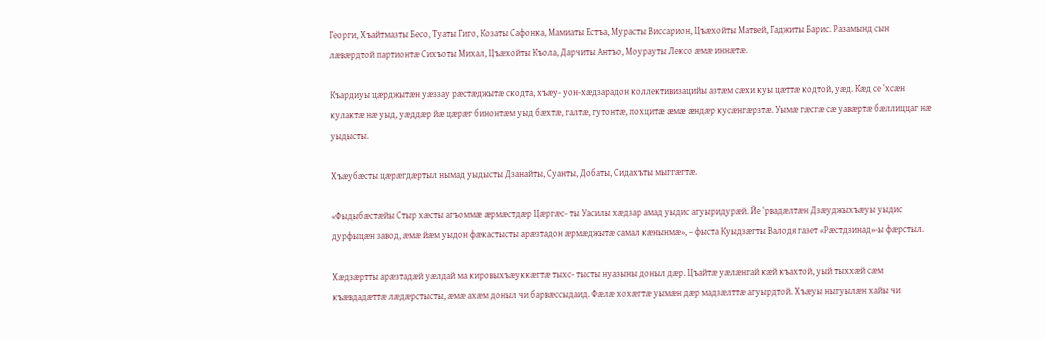Георги, Хъайтмазты Бесо, Туаты Гиго, Козаты Сафонка, Мамиаты Естъа, Мурасты Виссарион, Цъæхойты Матвей, Гаджиты Барис. Разамынд сын лæвæрдтой партионтæ Сихъоты Михал, Цъæхойты Къола, Дарчиты Антъо, Моурауты Лексо æмæ иннæтæ.

Къардиуы цæрджытæн уæззау рæстæджытæ скодта, хъæу- уон-хæдзарадон коллективизацийы азтæм сæхи куы цæттæ кодтой, уæд. Кæд се ‘хсæн кулактæ нæ уыд, уæддæр йæ цæрæг бинонтæм уыд бæхтæ, галтæ, гутонтæ, похцитæ æмæ æндæр кусæнгæрзтæ. Уымæ гæсгæ сæ уавæртæ бæллиццаг нæ уыдысты.

Хъæубæсты цæрæгдæртыл нымад уыдысты Дзанайты, Суанты, Добаты, Сидахъты мыггæгтæ.

«Фыдыбæстæйы Стыр хæсты агъоммæ æрмæстдæр Цæргæс- ты Уасилы хæдзар амад уыдис агуыридурæй. Йе ‘рвадæлтæн Дзæуджыхъæуы уыдис дурфыцæн завод, æмæ йæм уыдон фæкастысты арæзтадон æрмæджытæ самал кæнынмæ», – фыста Куыдзæгты Валодя газет «Рæстдзинад»-ы фæрстыл.

Хæдзæртты арæзтадæй уæлдай ма кировыхъæуккæгтæ тыхс- тысты нуазыны доныл дæр. Цъайтæ уæлæнгай кæй къахтой, уый тыххæй сæм къæвдадæттæ лæдæрстысты, æмæ ахæм доныл чи барвæссыдаид. Фæлæ хохæгтæ уымæн дæр мадзæлттæ агуырдтой. Хъæуы ныгуылæн хайы чи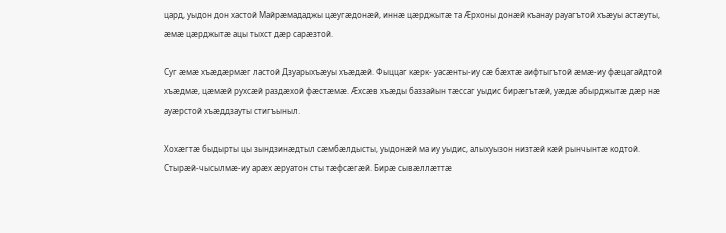цард, уыдон дон хастой Майрæмададжы цæугæдонæй, иннæ цæрджытæ та Æрхоны донæй къанау рауагътой хъæуы астæуты, æмæ цæрджытæ ацы тыхст дæр сарæзтой.

Суг æмæ хъæдæрмæг ластой Дзуарыхъæуы хъæдæй. Фыццаг кæрк- уасæнты-иу сæ бæхтæ аифтыгътой æмæ-иу фæцагайдтой хъæдмæ, цæмæй рухсæй раздæхой фæстæмæ. Æхсæв хъæды баззайын тæссаг уыдис бирæгътæй, уæдæ абырджытæ дæр нæ ауæрстой хъæддзауты стигъыныл.

Хохæгтæ быдырты цы зындзинæдтыл сæмбæлдысты, уыдонæй ма иу уыдис, алыхуызон низтæй кæй рынчынтæ кодтой. Стырæй-чысылмæ-иу арæх æруатон сты тæфсæгæй. Бирæ сывæллæттæ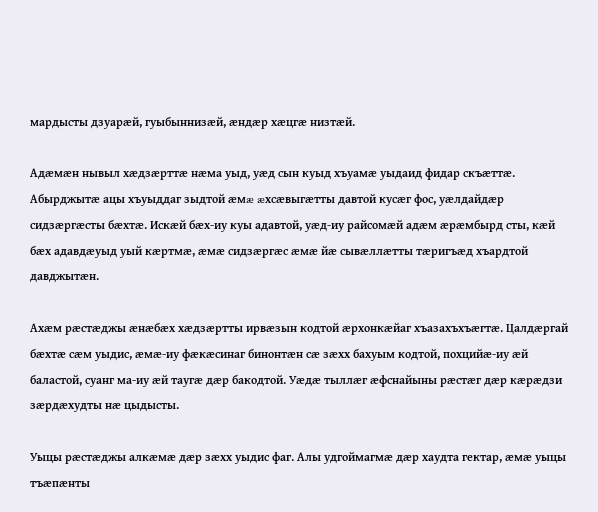мардысты дзуарæй, гуыбыннизæй, æндæр хæцгæ низтæй.

Адæмæн нывыл хæдзæрттæ нæма уыд, уæд сын куыд хъуамæ уыдаид фидар скъæттæ. Абырджытæ ацы хъуыддаг зыдтой æмæ æхсæвыгæтты давтой кусæг фос, уæлдайдæр сидзæргæсты бæхтæ. Искæй бæх-иу куы адавтой, уæд-иу райсомæй адæм æрæмбырд сты, кæй бæх адавдæуыд уый кæртмæ, æмæ сидзæргæс æмæ йæ сывæллæтты тæригъæд хъардтой давджытæн.

Ахæм рæстæджы æнæбæх хæдзæртты ирвæзын кодтой æрхонкæйаг хъазахъхъæгтæ. Цалдæргай бæхтæ сæм уыдис, æмæ-иу фæкæсинаг бинонтæн сæ зæхх бахуым кодтой, похцийæ-иу æй баластой, суанг ма-иу æй таугæ дæр бакодтой. Уæдæ тыллæг æфснайыны рæстæг дæр кæрæдзи зæрдæхудты нæ цыдысты.

Уыцы рæстæджы алкæмæ дæр зæхх уыдис фаг. Алы удгоймагмæ дæр хаудта гектар, æмæ уыцы тъæпæнты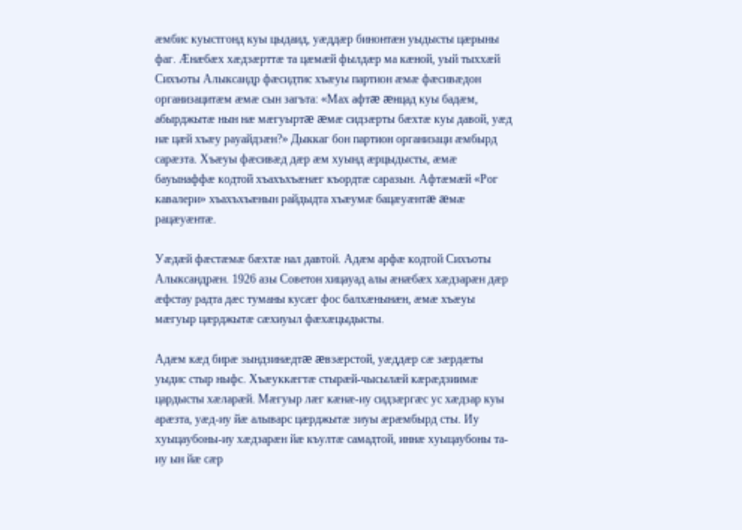æмбис куыстгонд куы цыдаид, уæддæр бинонтæн уыдысты цæрыны фаг. Æнæбæх хæдзæрттæ та цæмæй фылдæр ма кæной, уый тыххæй Сихъоты Алыксандр фæсидтис хъæуы партион æмæ фæсивæдон организацитæм æмæ сын загъта: «Мах афтæ æнцад куы бадæм, абырджытæ нын нæ мæгуыртæ æмæ сидзæрты бæхтæ куы давой, уæд нæ цæй хъæу рауайдзæн?» Дыккаг бон партион организаци æмбырд сарæзта. Хъæуы фæсивæд дæр æм хуынд æрцыдысты, æмæ бауынаффæ кодтой хъахъхъæнæг къордтæ саразын. Афтæмæй «Рог кавалери» хъахъхъæнын райдыдта хъæумæ бацæуæнтæ æмæ рацæуæнтæ.

Уæдæй фæстæмæ бæхтæ нал давтой. Адæм арфæ кодтой Сихъоты Алыксандрæн. 1926 азы Советон хицауад алы æнæбæх хæдзарæн дæр æфстау радта дæс туманы кусæг фос балхæнынæн, æмæ хъæуы мæгуыр цæрджытæ сæхиуыл фæхæцыдысты.

Адæм кæд бирæ зындзинæдтæ æвзæрстой, уæддæр сæ зæрдæты уыдис стыр ныфс. Хъæуккæгтæ стырæй-чысылæй кæрæдзиимæ цардысты хæларæй. Мæгуыр лæг кæнæ-иу сидзæргæс ус хæдзар куы арæзта, уæд-иу йæ алыварс цæрджытæ зиуы æрæмбырд сты. Иу хуыцаубоны-иу хæдзарæн йæ къултæ самадтой, иннæ хуыцаубоны та-иу ын йæ сæр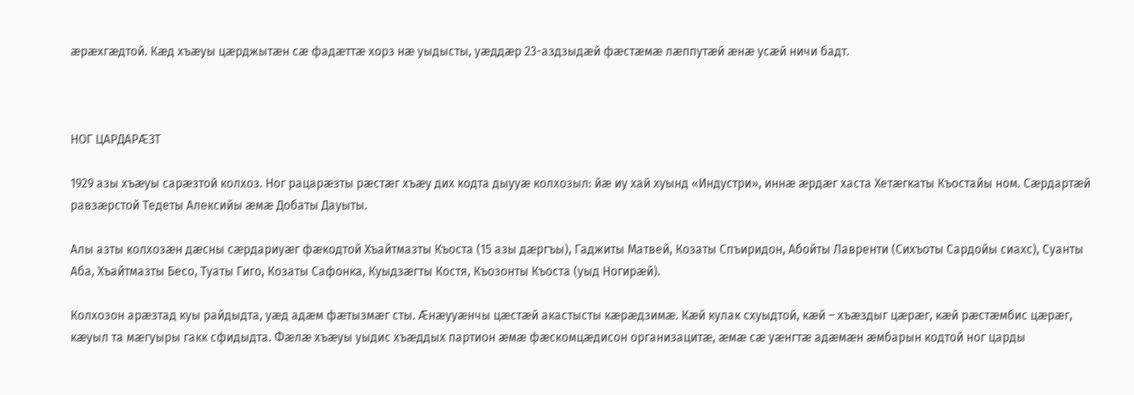æрæхгæдтой. Кæд хъæуы цæрджытæн сæ фадæттæ хорз нæ уыдысты, уæддæр 23-аздзыдæй фæстæмæ лæппутæй æнæ усæй ничи бадт.



НОГ ЦАРДАРÆЗТ

1929 азы хъæуы сарæзтой колхоз. Ног рацарæзты рæстæг хъæу дих кодта дыууæ колхозыл: йæ иу хай хуынд «Индустри», иннæ æрдæг хаста Хетæгкаты Къостайы ном. Сæрдартæй равзæрстой Тедеты Алексийы æмæ Добаты Дауыты.

Алы азты колхозæн дæсны сæрдариуæг фæкодтой Хъайтмазты Къоста (15 азы дæргъы), Гаджиты Матвей, Козаты Спъиридон, Абойты Лавренти (Сихъоты Сардойы сиахс), Суанты Аба, Хъайтмазты Бесо, Туаты Гиго, Козаты Сафонка, Куыдзæгты Костя, Къозонты Къоста (уыд Ногирæй).

Колхозон арæзтад куы райдыдта, уæд адæм фæтызмæг сты. Æнæууæнчы цæстæй акастысты кæрæдзимæ. Кæй кулак схуыдтой, кæй – хъæздыг цæрæг, кæй рæстæмбис цæрæг, кæуыл та мæгуыры гакк сфидыдта. Фæлæ хъæуы уыдис хъæддых партион æмæ фæскомцæдисон организацитæ, æмæ сæ уæнгтæ адæмæн æмбарын кодтой ног царды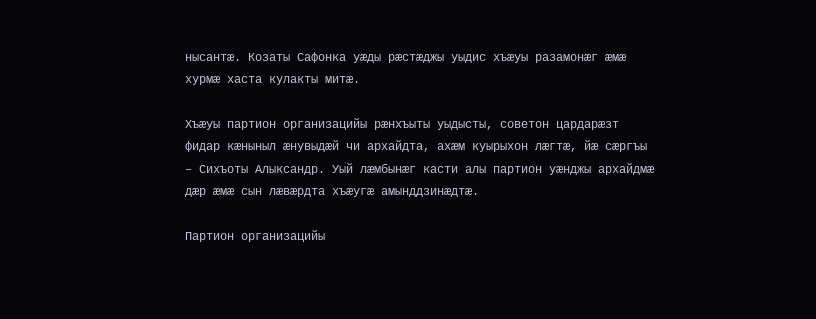нысантæ. Козаты Сафонка уæды рæстæджы уыдис хъæуы разамонæг æмæ хурмæ хаста кулакты митæ.

Хъæуы партион организацийы рæнхъыты уыдысты, советон цардарæзт фидар кæныныл æнувыдæй чи архайдта, ахæм куырыхон лæгтæ, йæ сæргъы – Сихъоты Алыксандр. Уый лæмбынæг касти алы партион уæнджы архайдмæ дæр æмæ сын лæвæрдта хъæугæ амынддзинæдтæ.

Партион организацийы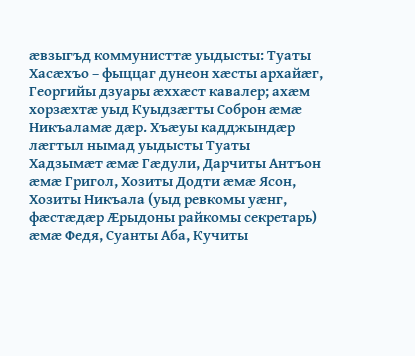æвзыгъд коммунисттæ уыдысты: Туаты Хасæхъо – фыццаг дунеон хæсты архайæг, Георгийы дзуары æххæст кавалер; ахæм хорзæхтæ уыд Куыдзæгты Соброн æмæ Никъаламæ дæр. Хъæуы кадджындæр лæгтыл нымад уыдысты Туаты Хадзымæт æмæ Гæдули, Дарчиты Антъон æмæ Григол, Хозиты Додти æмæ Ясон, Хозиты Никъала (уыд ревкомы уæнг, фæстæдæр Æрыдоны райкомы секретарь) æмæ Федя, Суанты Аба, Кучиты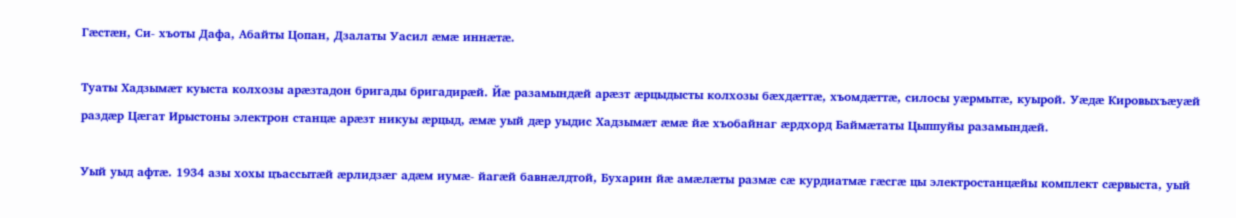Гæстæн, Си- хъоты Дафа, Абайты Цопан, Дзалаты Уасил æмæ иннæтæ.

Туаты Хадзымæт куыста колхозы арæзтадон бригады бригадирæй. Йæ разамындæй арæзт æрцыдысты колхозы бæхдæттæ, хъомдæттæ, силосы уæрмытæ, куырой. Уæдæ Кировыхъæуæй раздæр Цæгат Ирыстоны электрон станцæ арæзт никуы æрцыд, æмæ уый дæр уыдис Хадзымæт æмæ йæ хъобайнаг æрдхорд Баймæтаты Цыппуйы разамындæй.

Уый уыд афтæ. 1934 азы хохы цъассытæй æрлидзæг адæм иумæ- йагæй бавнæлдтой, Бухарин йæ амæлæты размæ сæ курдиатмæ гæсгæ цы электростанцæйы комплект сæрвыста, уый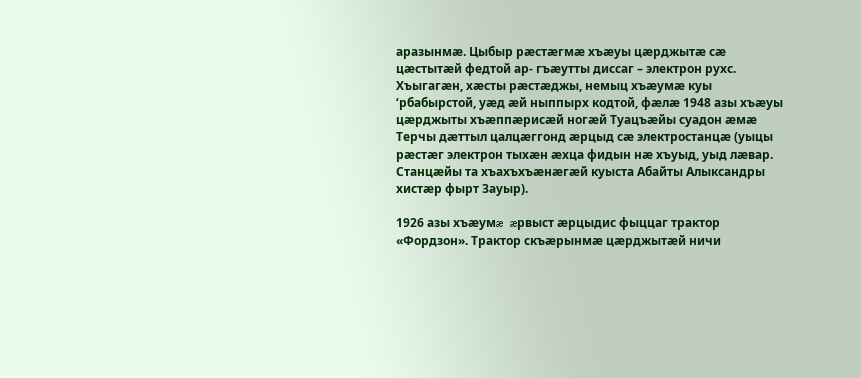аразынмæ. Цыбыр рæстæгмæ хъæуы цæрджытæ сæ цæстытæй федтой ар- гъæутты диссаг – электрон рухс. Хъыгагæн, хæсты рæстæджы, немыц хъæумæ куы ‘рбабырстой, уæд æй ныппырх кодтой, фæлæ 1948 азы хъæуы цæрджыты хъæппæрисæй ногæй Туацъæйы суадон æмæ Терчы дæттыл цалцæггонд æрцыд сæ электростанцæ (уыцы рæстæг электрон тыхæн æхца фидын нæ хъуыд, уыд лæвар. Станцæйы та хъахъхъæнæгæй куыста Абайты Алыксандры хистæр фырт Зауыр).

1926 азы хъæумæ æрвыст æрцыдис фыццаг трактор «Фордзон». Трактор скъæрынмæ цæрджытæй ничи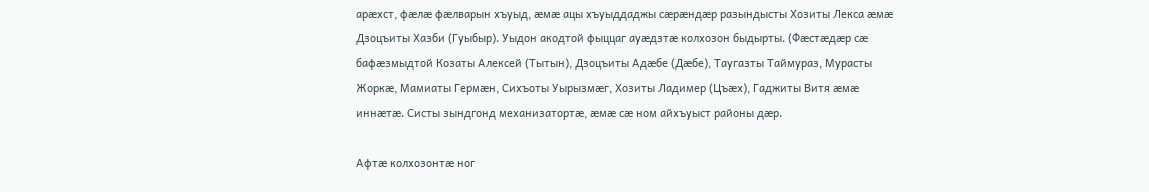арæхст, фæлæ фæлварын хъуыд, æмæ ацы хъуыддаджы сæрæндæр разындысты Хозиты Лекса æмæ Дзоцъиты Хазби (Гуыбыр). Уыдон акодтой фыццаг ауæдзтæ колхозон быдырты. (Фæстæдæр сæ бафæзмыдтой Козаты Алексей (Тытын), Дзоцъиты Адæбе (Дæбе), Таугазты Таймураз, Мурасты Жоркæ, Мамиаты Гермæн, Сихъоты Уырызмæг, Хозиты Ладимер (Цъæх), Гаджиты Витя æмæ иннæтæ. Систы зындгонд механизатортæ, æмæ сæ ном айхъуыст районы дæр.

Афтæ колхозонтæ ног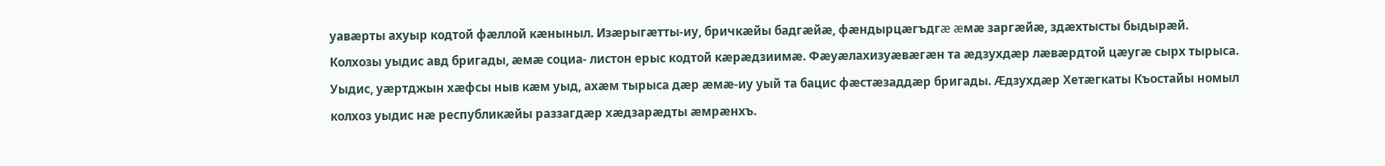уавæрты ахуыр кодтой фæллой кæныныл. Изæрыгæтты-иу, бричкæйы бадгæйæ, фæндырцæгъдгæ æмæ заргæйæ, здæхтысты быдырæй. Колхозы уыдис авд бригады, æмæ социа- листон ерыс кодтой кæрæдзиимæ. Фæуæлахизуæвæгæн та æдзухдæр лæвæрдтой цæугæ сырх тырыса. Уыдис, уæртджын хæфсы ныв кæм уыд, ахæм тырыса дæр æмæ-иу уый та бацис фæстæзаддæр бригады. Æдзухдæр Хетæгкаты Къостайы номыл колхоз уыдис нæ республикæйы раззагдæр хæдзарæдты æмрæнхъ.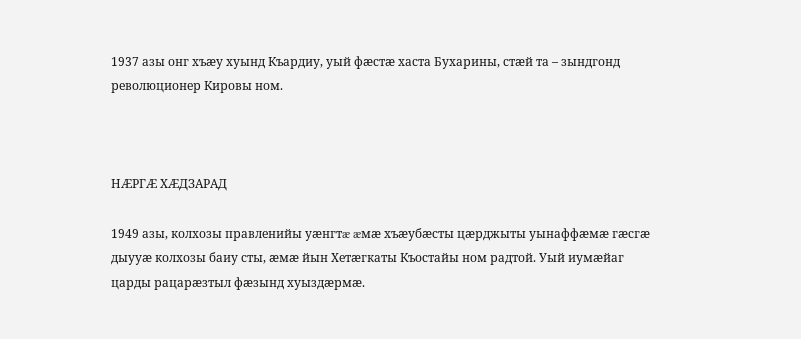1937 азы онг хъæу хуынд Къардиу, уый фæстæ хаста Бухарины, стæй та – зындгонд революционер Кировы ном.



НÆРГÆ ХÆДЗАРАД

1949 азы, колхозы правленийы уæнгтæ æмæ хъæубæсты цæрджыты уынаффæмæ гæсгæ дыууæ колхозы баиу сты, æмæ йын Хетæгкаты Къостайы ном радтой. Уый иумæйаг царды рацарæзтыл фæзынд хуыздæрмæ.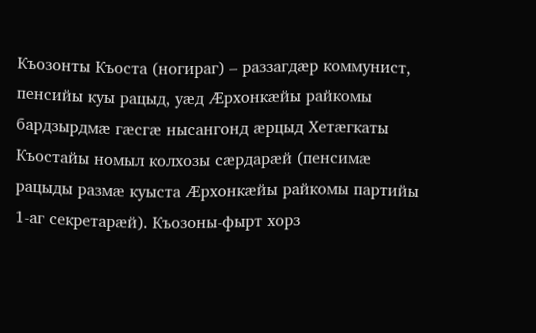Къозонты Къоста (ногираг) – раззагдæр коммунист, пенсийы куы рацыд, уæд Æрхонкæйы райкомы бардзырдмæ гæсгæ нысангонд æрцыд Хетæгкаты Къостайы номыл колхозы сæрдарæй (пенсимæ рацыды размæ куыста Æрхонкæйы райкомы партийы 1-аг секретарæй). Къозоны-фырт хорз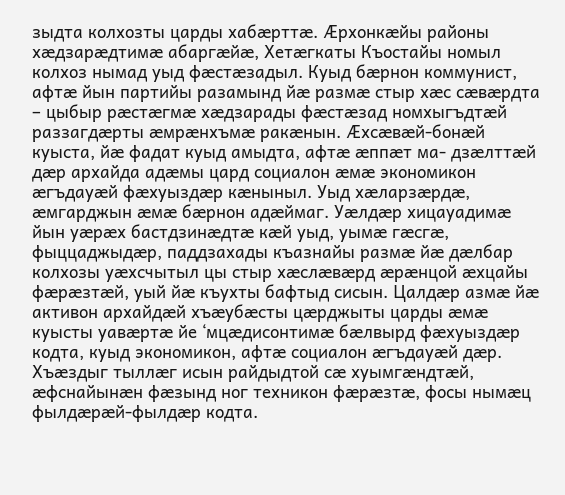зыдта колхозты царды хабæрттæ. Æрхонкæйы районы хæдзарæдтимæ абаргæйæ, Хетæгкаты Къостайы номыл колхоз нымад уыд фæстæзадыл. Куыд бæрнон коммунист, афтæ йын партийы разамынд йæ размæ стыр хæс сæвæрдта – цыбыр рæстæгмæ хæдзарады фæстæзад номхыгъдтæй раззагдæрты æмрæнхъмæ ракæнын. Æхсæвæй-бонæй куыста, йæ фадат куыд амыдта, афтæ æппæт ма- дзæлттæй дæр архайда адæмы цард социалон æмæ экономикон æгъдауæй фæхуыздæр кæныныл. Уыд хæларзæрдæ, æмгарджын æмæ бæрнон адæймаг. Уæлдæр хицауадимæ йын уæрæх бастдзинæдтæ кæй уыд, уымæ гæсгæ, фыццаджыдæр, паддзахады къазнайы размæ йæ дæлбар колхозы уæхсчытыл цы стыр хæслæвæрд æрæнцой æхцайы фæрæзтæй, уый йæ къухты бафтыд сисын. Цалдæр азмæ йæ активон архайдæй хъæубæсты цæрджыты царды æмæ куысты уавæртæ йе ‘мцæдисонтимæ бæлвырд фæхуыздæр кодта, куыд экономикон, афтæ социалон æгъдауæй дæр. Хъæздыг тыллæг исын райдыдтой сæ хуымгæндтæй, æфснайынæн фæзынд ног техникон фæрæзтæ, фосы нымæц фылдæрæй-фылдæр кодта.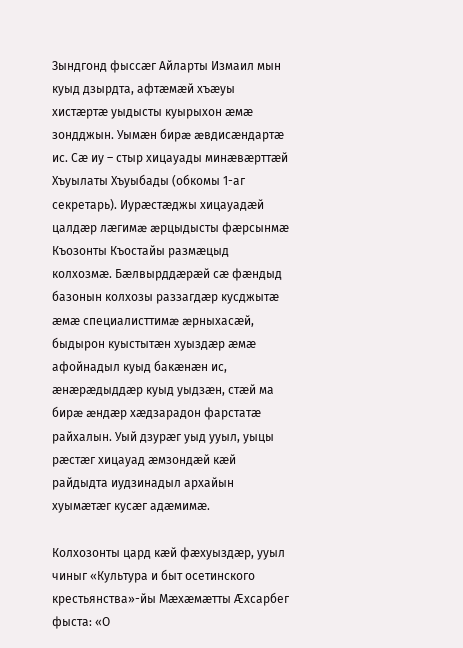Зындгонд фыссæг Айларты Измаил мын куыд дзырдта, афтæмæй хъæуы хистæртæ уыдысты куырыхон æмæ зондджын. Уымæн бирæ æвдисæндартæ ис. Сæ иу – стыр хицауады минæвæрттæй Хъуылаты Хъуыбады (обкомы 1-аг секретарь). Иурæстæджы хицауадæй цалдæр лæгимæ æрцыдысты фæрсынмæ Къозонты Къостайы размæцыд колхозмæ. Бæлвырддæрæй сæ фæндыд базонын колхозы раззагдæр кусджытæ æмæ специалисттимæ æрныхасæй, быдырон куыстытæн хуыздæр æмæ афойнадыл куыд бакæнæн ис, æнæрæдыддæр куыд уыдзæн, стæй ма бирæ æндæр хæдзарадон фарстатæ райхалын. Уый дзурæг уыд ууыл, уыцы рæстæг хицауад æмзондæй кæй райдыдта иудзинадыл архайын хуымæтæг кусæг адæмимæ.

Колхозонты цард кæй фæхуыздæр, ууыл чиныг «Культура и быт осетинского крестьянства»-йы Мæхæмæтты Æхсарбег фыста: «О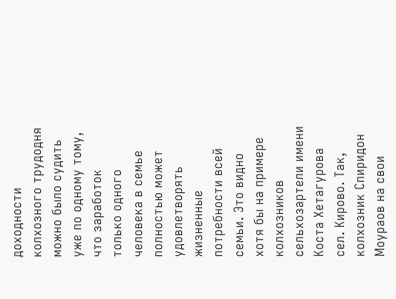доходности колхозного трудодня можно было судить уже по одному тому, что заработок только одного человека в семье полностью может удовлетворять жизненные потребности всей семьи. Это видно хотя бы на примере колхозников сельхозартели имени Коста Хетагурова сел. Кирово. Так, колхозник Спиридон Моураов на свои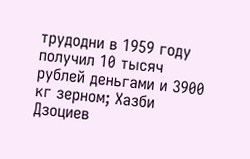трудодни в 1959 году получил 10 тысяч рублей деньгами и 3900 кг зерном; Хазби Дзоциев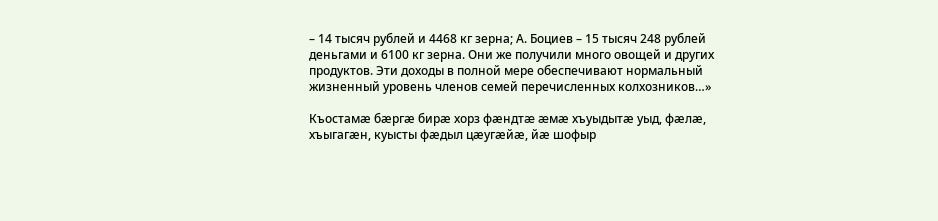– 14 тысяч рублей и 4468 кг зерна; А. Боциев – 15 тысяч 248 рублей деньгами и 6100 кг зерна. Они же получили много овощей и других продуктов. Эти доходы в полной мере обеспечивают нормальный жизненный уровень членов семей перечисленных колхозников…»

Къостамæ бæргæ бирæ хорз фæндтæ æмæ хъуыдытæ уыд, фæлæ, хъыгагæн, куысты фæдыл цæугæйæ, йæ шофыр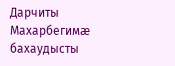Дарчиты Махарбегимæ бахаудысты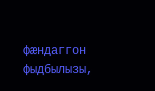фæндаггон фыдбылызы,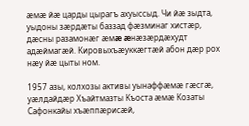æмæ йæ царды цырагъ ахуыссыд. Чи йæ зыдта, уыдоны зæрдæты баззад фæзминаг хистæр, дæсны разамонæг æмæ æнæзæрдæхудт адæймагæй. Кировыхъæуккæгтæй абон дæр рох нæу йæ цыты ном.

1957 азы, колхозы активы уынаффæмæ гæсгæ, уæлдайдæр Хъайтмазты Къоста æмæ Козаты Сафонкайы хъæппæрисæй,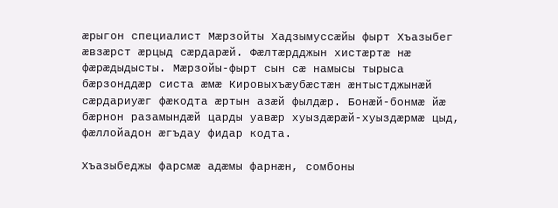æрыгон специалист Мæрзойты Хадзымуссæйы фырт Хъазыбег æвзæрст æрцыд сæрдарæй. Фæлтæрдджын хистæртæ нæ фæрæдыдысты. Мæрзойы-фырт сын сæ намысы тырыса бæрзонддæр систа æмæ Кировыхъæубæстæн æнтыстджынæй сæрдариуæг фæкодта æртын азæй фылдæр. Бонæй-бонмæ йæ бæрнон разамындæй царды уавæр хуыздæрæй-хуыздæрмæ цыд, фæллойадон æгъдау фидар кодта.

Хъазыбеджы фарсмæ адæмы фарнæн, сомбоны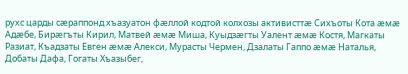рухс царды сæраппонд хъазуатон фæллой кодтой колхозы активисттæ Сихъоты Кота æмæ Адæбе, Бирæгъты Кирил, Матвей æмæ Миша, Куыдзæгты Уалент æмæ Костя, Магкаты Разиат, Къадзаты Евген æмæ Алекси, Мурасты Чермен, Дзалаты Гаппо æмæ Наталья, Добаты Дафа, Гогаты Хъазыбег,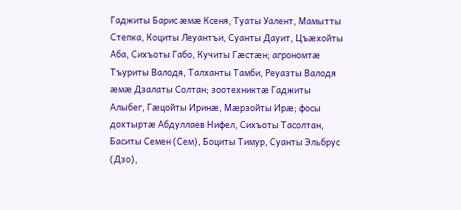Гаджиты Барис æмæ Ксеня, Туаты Уалент, Мамытты Степка, Коциты Леуантъи, Суанты Дауит, Цъæхойты Аба, Сихъоты Габо, Кучиты Гæстæн; агрономтæ Тъуриты Валодя, Талханты Тамби, Реуазты Валодя æмæ Дзалаты Солтан; зоотехниктæ Гаджиты Алыбег, Гæцойты Иринæ, Мæрзойты Ирæ; фосы дохтыртæ Абдуллаев Нифел, Сихъоты Тасолтан, Баситы Семен (Сем), Боциты Тимур, Суанты Эльбрус (Дзо),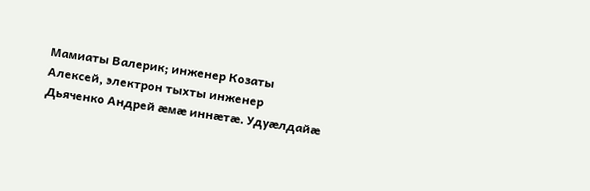Мамиаты Валерик; инженер Козаты Алексей, электрон тыхты инженер Дьяченко Андрей æмæ иннæтæ. Удуæлдайæ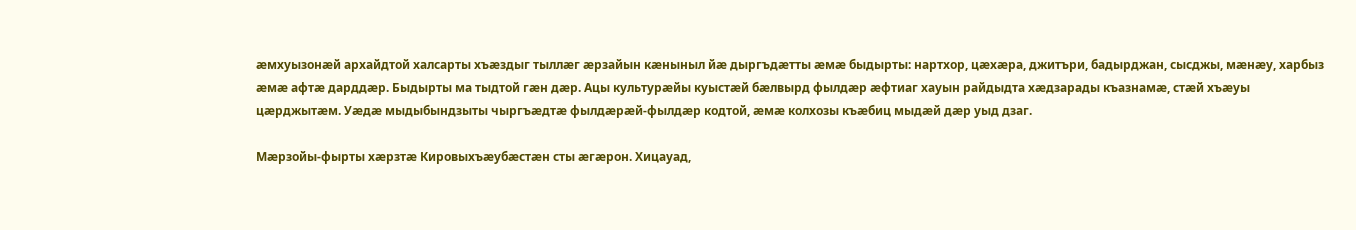æмхуызонæй архайдтой халсарты хъæздыг тыллæг æрзайын кæныныл йæ дыргъдæтты æмæ быдырты: нартхор, цæхæра, джитъри, бадырджан, сысджы, мæнæу, харбыз æмæ афтæ дарддæр. Быдырты ма тыдтой гæн дæр. Ацы культурæйы куыстæй бæлвырд фылдæр æфтиаг хауын райдыдта хæдзарады къазнамæ, стæй хъæуы цæрджытæм. Уæдæ мыдыбындзыты чыргъæдтæ фылдæрæй-фылдæр кодтой, æмæ колхозы къæбиц мыдæй дæр уыд дзаг.

Мæрзойы-фырты хæрзтæ Кировыхъæубæстæн сты æгæрон. Хицауад,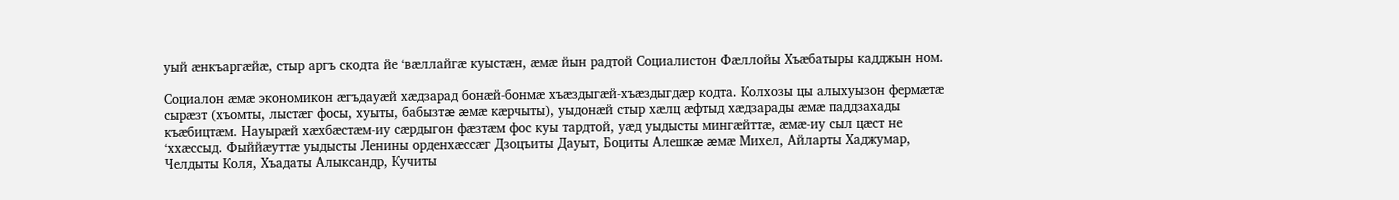уый æнкъаргæйæ, стыр аргъ скодта йе ‘вæллайгæ куыстæн, æмæ йын радтой Социалистон Фæллойы Хъæбатыры кадджын ном.

Социалон æмæ экономикон æгъдауæй хæдзарад бонæй-бонмæ хъæздыгæй-хъæздыгдæр кодта. Колхозы цы алыхуызон фермæтæ сырæзт (хъомты, лыстæг фосы, хуыты, бабызтæ æмæ кæрчыты), уыдонæй стыр хæлц æфтыд хæдзарады æмæ паддзахады къæбицтæм. Науырæй хæхбæстæм-иу сæрдыгон фæзтæм фос куы тардтой, уæд уыдысты мингæйттæ, æмæ-иу сыл цæст не ‘ххæссыд. Фыййæуттæ уыдысты Ленины орденхæссæг Дзоцъиты Дауыт, Боциты Алешкæ æмæ Михел, Айларты Хаджумар, Челдыты Коля, Хъадаты Алыксандр, Кучиты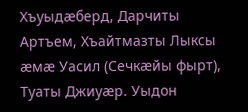Хъуыдæберд, Дарчиты Артъем, Хъайтмазты Лыксы æмæ Уасил (Сечкæйы фырт), Туаты Джиуæр. Уыдон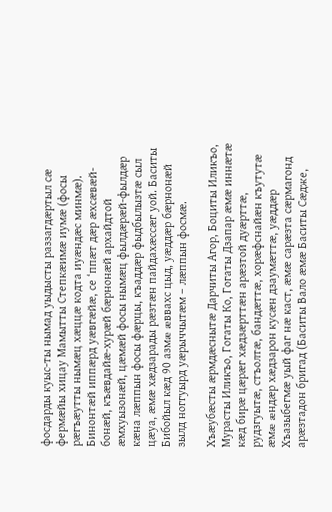фосдарды куыс-ты нымад уыдысты раззагдæртыл сæ фермæйы хицау Мамытты Степкæимæ иумæ (фосы рæгъæутты нымæц хæццæ кодта иуæндæс минмæ). Бинонтæй иппæрд уæвгæйæ, се ‘ппæт дæр æхсæвæй-бонæй, къæвдайæ-хурæй бæрнонæй архайдтой æмхуызонæй, цæмæй фосы нымæц фылдæрæй-фылдæр кæна лæппын фосы фæрцы, къаддæр фыдбылызтæ сыл цæуа, æмæ хæдзарады рæзтæн пайдахæссæг уой. Баситы Бибойыл кæд 90 азмæ æввахс цыд, уæддæр бæрнонæй зылд ноггуырд уæрыччытæм – лæппын фосмæ.

Хъæубæсты æрмдæснытæ Дарчиты Агор, Боциты Иликъо, Мурасты Иликъо, Гогаты Ко, Гогаты Дзапар æмæ иннæтæ кæд бирæ цæрæг хæдзæрттæн арæзтой дуæрттæ, рудзгуытæ, стъолтæ, бандæттæ, хорæфснайæн къутутæ æмæ æндæр хæдзарон кусæн дзаумæттæ, уæддæр Хъазыбегмæ уый фаг нæ каст, æмæ сарæзта сæрмагонд арæзтадон бригад (Баситы Вало æмæ Баситы Сæдже,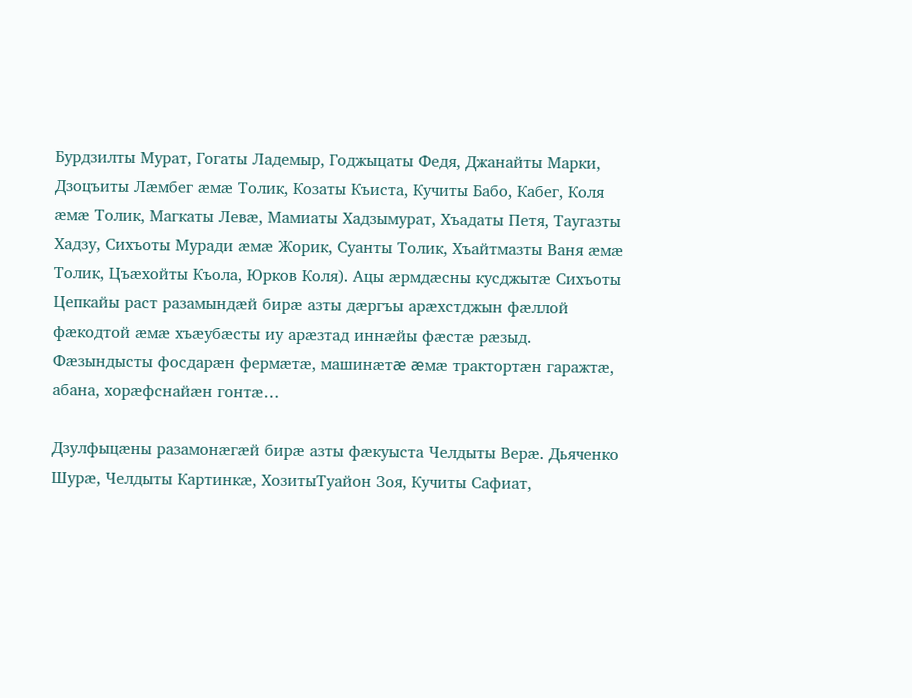Бурдзилты Мурат, Гогаты Ладемыр, Годжыцаты Федя, Джанайты Марки, Дзоцъиты Лæмбег æмæ Толик, Козаты Къиста, Кучиты Бабо, Кабег, Коля æмæ Толик, Магкаты Левæ, Мамиаты Хадзымурат, Хъадаты Петя, Таугазты Хадзу, Сихъоты Муради æмæ Жорик, Суанты Толик, Хъайтмазты Ваня æмæ Толик, Цъæхойты Къола, Юрков Коля). Ацы æрмдæсны кусджытæ Сихъоты Цепкайы раст разамындæй бирæ азты дæргъы арæхстджын фæллой фæкодтой æмæ хъæубæсты иу арæзтад иннæйы фæстæ рæзыд. Фæзындысты фосдарæн фермæтæ, машинæтæ æмæ трактортæн гаражтæ, абана, хорæфснайæн гонтæ…

Дзулфыцæны разамонæгæй бирæ азты фæкуыста Челдыты Верæ. Дьяченко Шурæ, Челдыты Картинкæ, ХозитыТуайон Зоя, Кучиты Сафиат,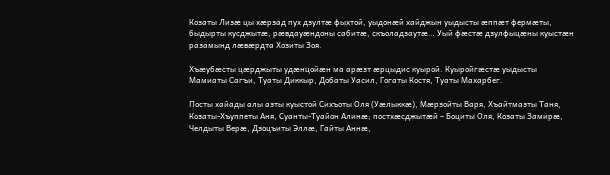Козаты Лизæ цы хæрзад пух дзултæ фыхтой, уыдонæй хайджын уыдысты æппæт фермæты, быдырты кусджытæ, рæвдауæндоны сабитæ, скъоладзаутæ… Уый фæстæ дзулфыцæны куыстæн разамынд лæвæрдта Хозиты Зоя.

Хъæубæсты цæрджыты удæнцойæн ма арæзт æрцыдис куырой. Куыройгæстæ уыдысты Мамиаты Сагъи, Туаты Диккыр, Добаты Уасил, Гогаты Костя, Туаты Махарбег.

Посты хайады алы азты куыстой Сихъоты Оля (Уæлыккæ), Мæрзойты Варя, Хъайтмазты Таня, Козаты-Хъуппеты Аня, Суанты-Туайон Алинæ; постхæсджытæй – Боциты Оля, Козаты Замирæ, Челдыты Верæ, Дзоцъиты Эллæ, Гайты Аннæ,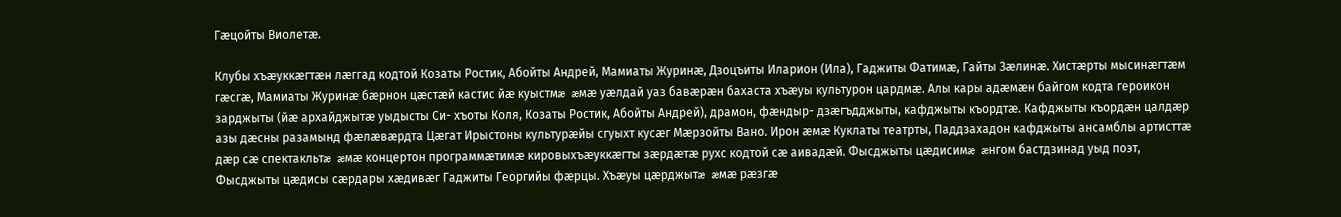Гæцойты Виолетæ.

Клубы хъæуккæгтæн лæггад кодтой Козаты Ростик, Абойты Андрей, Мамиаты Журинæ, Дзоцъиты Иларион (Ила), Гаджиты Фатимæ, Гайты Зæлинæ. Хистæрты мысинæгтæм гæсгæ, Мамиаты Журинæ бæрнон цæстæй кастис йæ куыстмæ æмæ уæлдай уаз бавæрæн бахаста хъæуы культурон цардмæ. Алы кары адæмæн байгом кодта героикон зарджыты (йæ архайджытæ уыдысты Си- хъоты Коля, Козаты Ростик, Абойты Андрей), драмон, фæндыр- дзæгъдджыты, кафджыты къордтæ. Кафджыты къордæн цалдæр азы дæсны разамынд фæлæвæрдта Цæгат Ирыстоны культурæйы сгуыхт кусæг Мæрзойты Вано. Ирон æмæ Куклаты театрты, Паддзахадон кафджыты ансамблы артисттæ дæр сæ спектакльтæ æмæ концертон программæтимæ кировыхъæуккæгты зæрдæтæ рухс кодтой сæ аивадæй. Фысджыты цæдисимæ æнгом бастдзинад уыд поэт, Фысджыты цæдисы сæрдары хæдивæг Гаджиты Георгийы фæрцы. Хъæуы цæрджытæ æмæ рæзгæ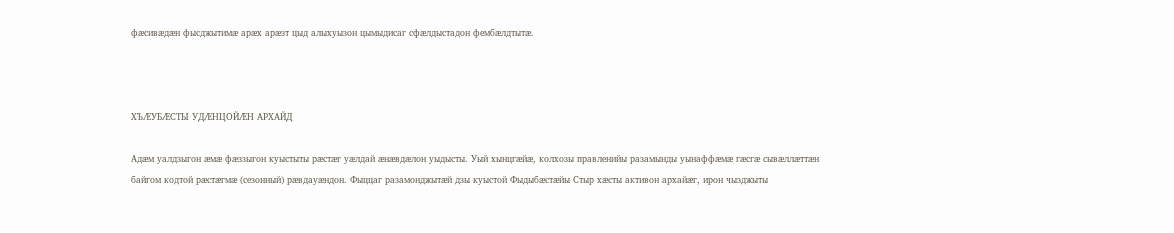фæсивæдæн фысджытимæ арæх арæзт цыд алыхуызон цымыдисаг сфæлдыстадон фембæлдтытæ.



ХЪÆУБÆСТЫ УДÆНЦОЙÆН АРХАЙД

Адæм уалдзыгон æмæ фæззыгон куыстыты рæстæг уæлдай æнæвдæлон уыдысты. Уый хынцгæйæ, колхозы правленийы разамынды уынаффæмæ гæсгæ сывæллæттæн байгом кодтой рæстæгмæ (сезонный) рæвдауæндон. Фыццаг разамонджытæй дзы куыстой Фыдыбæстæйы Стыр хæсты активон архайæг, ирон чызджыты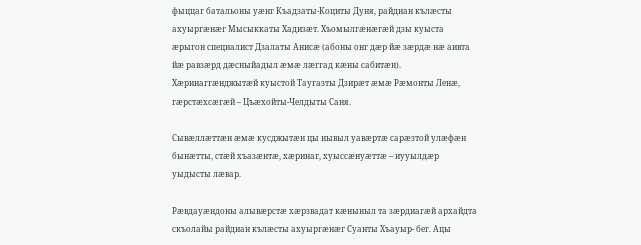фыццаг батальоны уæнг Къадзаты-Коциты Дуня, райдиан кълæсты ахуыргæнæг Мысыккаты Хадизæт. Хъомылгæнæгæй дзы куыста æрыгон специалист Дзалаты Анисæ (абоны онг дæр йæ зæрдæ нæ аивта йæ равзæрд дæсныйадыл æмæ лæггад кæны сабитæн). Хæринаггæнджытæй куыстой Таугазты Дзирæт æмæ Рæмонты Ленæ, гæрстæхсæгæй – Цъæхойты-Челдыты Саня.

Сывæллæттæн æмæ кусджытæн цы нывыл уавæртæ сарæзтой улæфæн бынæтты, стæй хъазæнтæ, хæринаг, хуыссæнуæттæ – иууылдæр уыдысты лæвар.

Рæвдауæндоны алывæрстæ хæрзвадат кæныныл та зæрдиагæй архайдта скъолайы райдиан кълæсты ахуыргæнæг Суанты Хъауыр- бег. Ацы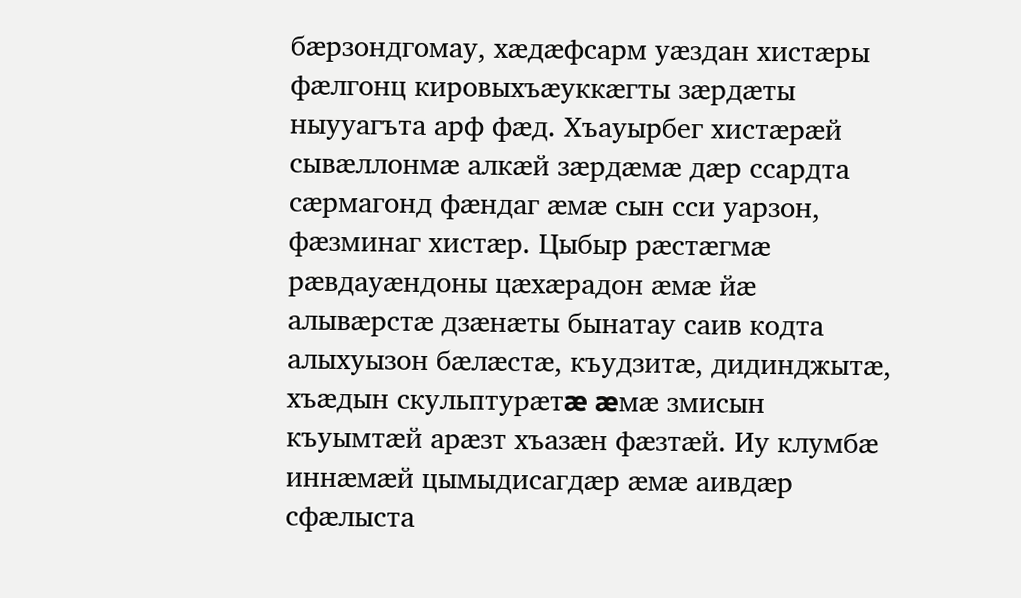бæрзондгомау, хæдæфсарм уæздан хистæры фæлгонц кировыхъæуккæгты зæрдæты ныууагъта арф фæд. Хъауырбег хистæрæй сывæллонмæ алкæй зæрдæмæ дæр ссардта сæрмагонд фæндаг æмæ сын сси уарзон, фæзминаг хистæр. Цыбыр рæстæгмæ рæвдауæндоны цæхæрадон æмæ йæ алывæрстæ дзæнæты бынатау саив кодта алыхуызон бæлæстæ, къудзитæ, дидинджытæ, хъæдын скульптурæтæ æмæ змисын къуымтæй арæзт хъазæн фæзтæй. Иу клумбæ иннæмæй цымыдисагдæр æмæ аивдæр сфæлыста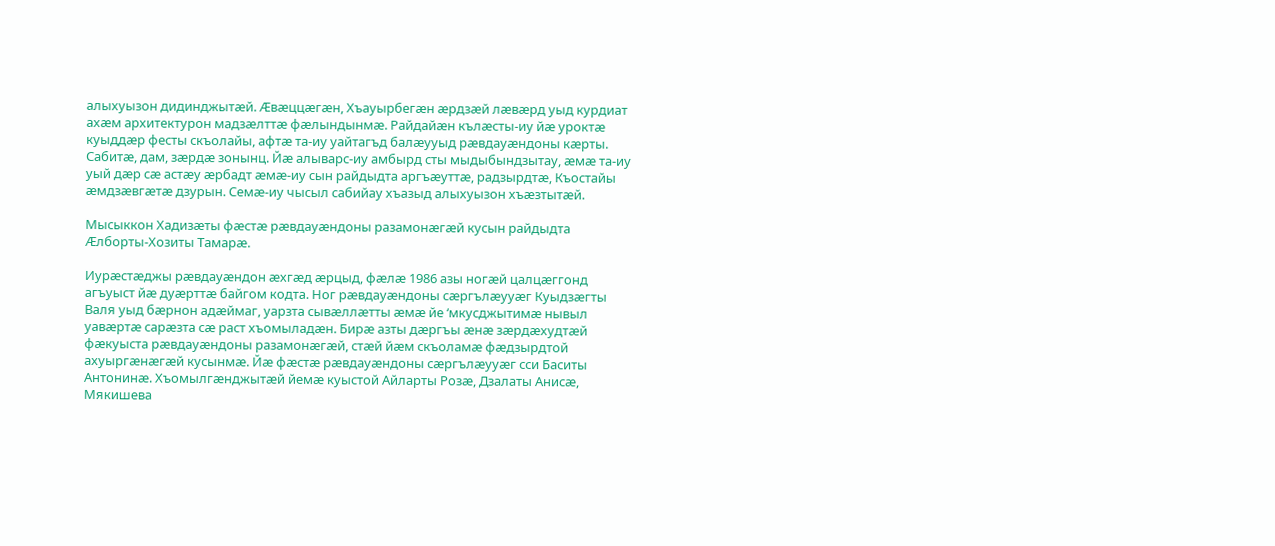алыхуызон дидинджытæй. Æвæццæгæн, Хъауырбегæн æрдзæй лæвæрд уыд курдиат ахæм архитектурон мадзæлттæ фæлындынмæ. Райдайæн кълæсты-иу йæ уроктæ куыддæр фесты скъолайы, афтæ та-иу уайтагъд балæууыд рæвдауæндоны кæрты. Сабитæ, дам, зæрдæ зонынц. Йæ алыварс-иу амбырд сты мыдыбындзытау, æмæ та-иу уый дæр сæ астæу æрбадт æмæ-иу сын райдыдта аргъæуттæ, радзырдтæ, Къостайы æмдзæвгæтæ дзурын. Семæ-иу чысыл сабийау хъазыд алыхуызон хъæзтытæй.

Мысыккон Хадизæты фæстæ рæвдауæндоны разамонæгæй кусын райдыдта Æлборты-Хозиты Тамарæ.

Иурæстæджы рæвдауæндон æхгæд æрцыд, фæлæ 1986 азы ногæй цалцæггонд агъуыст йæ дуæрттæ байгом кодта. Ног рæвдауæндоны сæргълæууæг Куыдзæгты Валя уыд бæрнон адæймаг, уарзта сывæллæтты æмæ йе ‘мкусджытимæ нывыл уавæртæ сарæзта сæ раст хъомыладæн. Бирæ азты дæргъы æнæ зæрдæхудтæй фæкуыста рæвдауæндоны разамонæгæй, стæй йæм скъоламæ фæдзырдтой ахуыргæнæгæй кусынмæ. Йæ фæстæ рæвдауæндоны сæргълæууæг сси Баситы Антонинæ. Хъомылгæнджытæй йемæ куыстой Айларты Розæ, Дзалаты Анисæ, Мякишева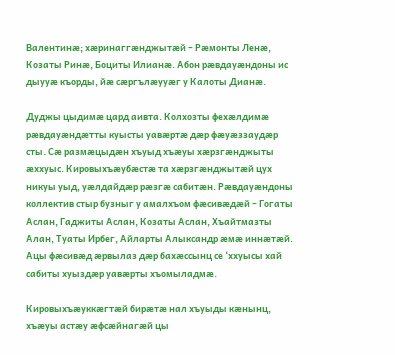Валентинæ; хæринаггæнджытæй – Рæмонты Ленæ, Козаты Ринæ, Боциты Илианæ. Абон рæвдауæндоны ис дыууæ къорды, йæ сæргълæууæг у Калоты Дианæ.

Дуджы цыдимæ цард аивта. Колхозты фехæлдимæ рæвдауæндæтты куысты уавæртæ дæр фæуæззаудæр сты. Сæ размæцыдæн хъуыд хъæуы хæрзгæнджыты æххуыс. Кировыхъæубæстæ та хæрзгæнджытæй цух никуы уыд, уæлдайдæр рæзгæ сабитæн. Рæвдауæндоны коллектив стыр бузныг у амалхъом фæсивæдæй – Гогаты Аслан, Гаджиты Аслан, Козаты Аслан, Хъайтмазты Алан, Туаты Ирбег, Айларты Алыксандр æмæ иннæтæй. Ацы фæсивæд æрвылаз дæр бахæссынц се ‘ххуысы хай сабиты хуыздæр уавæрты хъомыладмæ.

Кировыхъæуккæгтæй бирæтæ нал хъуыды кæнынц, хъæуы астæу æфсæйнагæй цы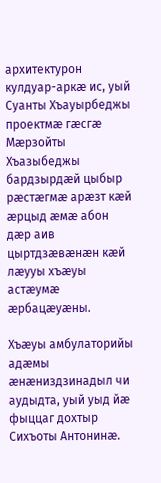архитектурон кулдуар-аркæ ис, уый Суанты Хъауырбеджы проектмæ гæсгæ Мæрзойты Хъазыбеджы бардзырдæй цыбыр рæстæгмæ арæзт кæй æрцыд æмæ абон дæр аив цыртдзæвæнæн кæй лæууы хъæуы астæумæ æрбацæуæны.

Хъæуы амбулаторийы адæмы æнæниздзинадыл чи аудыдта, уый уыд йæ фыццаг дохтыр Сихъоты Антонинæ.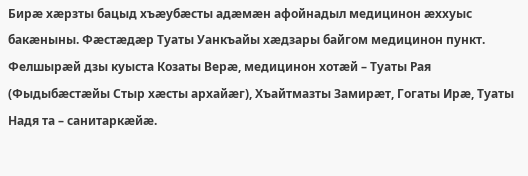Бирæ хæрзты бацыд хъæубæсты адæмæн афойнадыл медицинон æххуыс бакæныны. Фæстæдæр Туаты Уанкъайы хæдзары байгом медицинон пункт. Фелшырæй дзы куыста Козаты Верæ, медицинон хотæй – Туаты Рая (Фыдыбæстæйы Стыр хæсты архайæг), Хъайтмазты Замирæт, Гогаты Ирæ, Туаты Надя та – санитаркæйæ.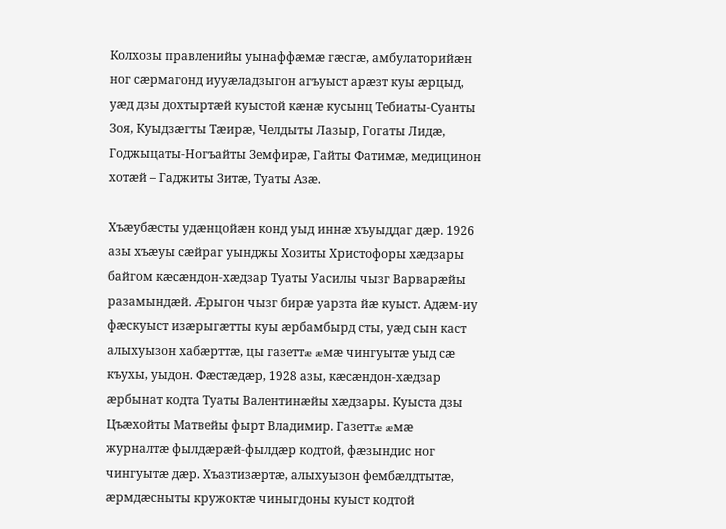Колхозы правленийы уынаффæмæ гæсгæ, амбулаторийæн ног сæрмагонд иууæладзыгон агъуыст арæзт куы æрцыд, уæд дзы дохтыртæй куыстой кæнæ кусынц Тебиаты-Суанты Зоя, Куыдзæгты Тæирæ, Челдыты Лазыр, Гогаты Лидæ, Годжыцаты-Ногъайты Земфирæ, Гайты Фатимæ, медицинон хотæй – Гаджиты Зитæ, Туаты Азæ.

Хъæубæсты удæнцойæн конд уыд иннæ хъуыддаг дæр. 1926 азы хъæуы сæйраг уынджы Хозиты Христофоры хæдзары байгом кæсæндон-хæдзар Туаты Уасилы чызг Варварæйы разамындæй. Æрыгон чызг бирæ уарзта йæ куыст. Адæм-иу фæскуыст изæрыгæтты куы æрбамбырд сты, уæд сын каст алыхуызон хабæрттæ, цы газеттæ æмæ чингуытæ уыд сæ къухы, уыдон. Фæстæдæр, 1928 азы, кæсæндон-хæдзар æрбынат кодта Туаты Валентинæйы хæдзары. Куыста дзы Цъæхойты Матвейы фырт Владимир. Газеттæ æмæ журналтæ фылдæрæй-фылдæр кодтой, фæзындис ног чингуытæ дæр. Хъазтизæртæ, алыхуызон фембæлдтытæ, æрмдæсныты кружоктæ чиныгдоны куыст кодтой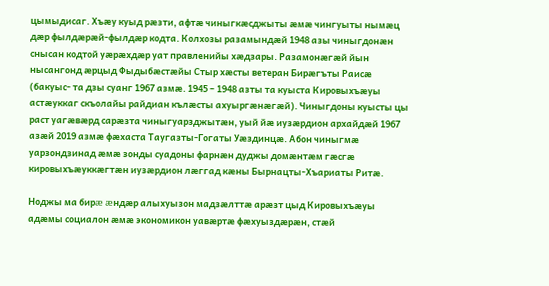цымыдисаг. Хъæу куыд рæзти, афтæ чиныгкæсджыты æмæ чингуыты нымæц дæр фылдæрæй-фылдæр кодта. Колхозы разамындæй 1948 азы чиныгдонæн снысан кодтой уæрæхдæр уат правленийы хæдзары. Разамонæгæй йын нысангонд æрцыд Фыдыбæстæйы Стыр хæсты ветеран Бирæгъты Раисæ (бакуыс- та дзы суанг 1967 азмæ. 1945 – 1948 азты та куыста Кировыхъæуы астæуккаг скъолайы райдиан кълæсты ахуыргæнæгæй). Чиныгдоны куысты цы раст уагæвæрд сарæзта чиныгуарзджытæн, уый йæ иузæрдион архайдæй 1967 азæй 2019 азмæ фæхаста Таугазты-Гогаты Уæздинцæ. Абон чиныгмæ уарзондзинад æмæ зонды суадоны фарнæн дуджы домæнтæм гæсгæ кировыхъæуккæгтæн иузæрдион лæггад кæны Бырнацты-Хъариаты Ритæ.

Ноджы ма бирæ æндæр алыхуызон мадзæлттæ арæзт цыд Кировыхъæуы адæмы социалон æмæ экономикон уавæртæ фæхуыздæрæн, стæй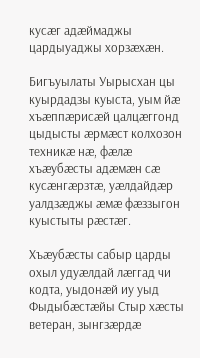кусæг адæймаджы цардыуаджы хорзæхæн.

Бигъуылаты Уырысхан цы куырдадзы куыста, уым йæ хъæппæрисæй цалцæггонд цыдысты æрмæст колхозон техникæ нæ, фæлæ хъæубæсты адæмæн сæ кусæнгæрзтæ, уæлдайдæр уалдзæджы æмæ фæззыгон куыстыты рæстæг.

Хъæубæсты сабыр царды охыл удуæлдай лæггад чи кодта, уыдонæй иу уыд Фыдыбæстæйы Стыр хæсты ветеран, зынгзæрдæ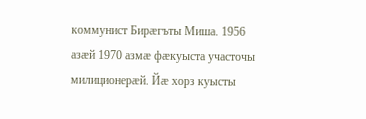коммунист Бирæгъты Миша. 1956 азæй 1970 азмæ фæкуыста участочы милиционерæй. Йæ хорз куысты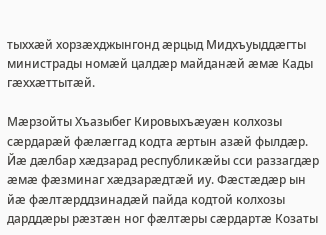тыххæй хорзæхджынгонд æрцыд Мидхъуыддæгты министрады номæй цалдæр майданæй æмæ Кады гæххæттытæй.

Мæрзойты Хъазыбег Кировыхъæуæн колхозы сæрдарæй фæлæггад кодта æртын азæй фылдæр. Йæ дæлбар хæдзарад республикæйы сси раззагдæр æмæ фæзминаг хæдзарæдтæй иу. Фæстæдæр ын йæ фæлтæрддзинадæй пайда кодтой колхозы дарддæры рæзтæн ног фæлтæры сæрдартæ Козаты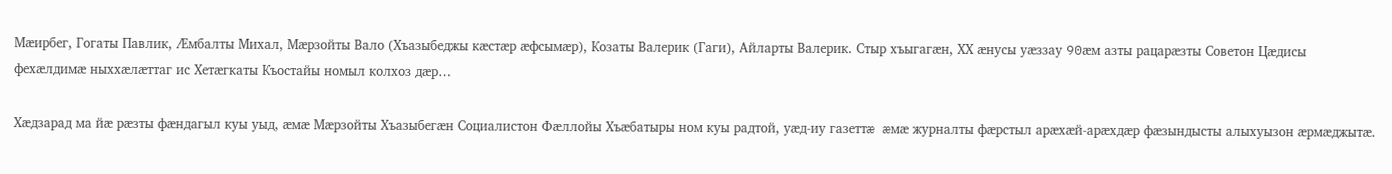Мæирбег, Гогаты Павлик, Æмбалты Михал, Мæрзойты Вало (Хъазыбеджы кæстæр æфсымæр), Козаты Валерик (Гаги), Айларты Валерик. Стыр хъыгагæн, ХХ æнусы уæззау 90æм азты рацарæзты Советон Цæдисы фехæлдимæ ныххæлæттаг ис Хетæгкаты Къостайы номыл колхоз дæр…

Хæдзарад ма йæ рæзты фæндагыл куы уыд, æмæ Мæрзойты Хъазыбегæн Социалистон Фæллойы Хъæбатыры ном куы радтой, уæд-иу газеттæ æмæ журналты фæрстыл арæхæй-арæхдæр фæзындысты алыхуызон æрмæджытæ.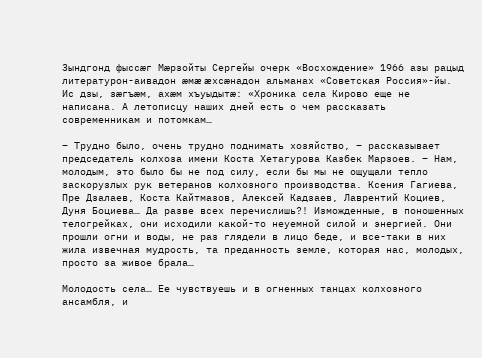Зындгонд фыссæг Мæрзойты Сергейы очерк «Восхождение» 1966 азы рацыд литературон-аивадон æмæ æхсæнадон альманах «Советская Россия»-йы. Ис дзы, зæгъæм, ахæм хъуыдытæ: «Хроника села Кирово еще не написана. А летописцу наших дней есть о чем рассказать современникам и потомкам…

– Трудно было, очень трудно поднимать хозяйство, – рассказывает председатель колхоза имени Коста Хетагурова Казбек Марзоев. – Нам, молодым, это было бы не под силу, если бы мы не ощущали тепло заскорузлых рук ветеранов колхозного производства. Ксения Гагиева, Пре Дзалаев, Коста Кайтмазов, Алексей Кадзаев, Лаврентий Коциев, Дуня Боциева… Да разве всех перечислишь?! Изможденные, в поношенных телогрейках, они исходили какой-то неуемной силой и энергией. Они прошли огни и воды, не раз глядели в лицо беде, и все-таки в них жила извечная мудрость, та преданность земле, которая нас, молодых, просто за живое брала…

Молодость села… Ее чувствуешь и в огненных танцах колхозного ансамбля, и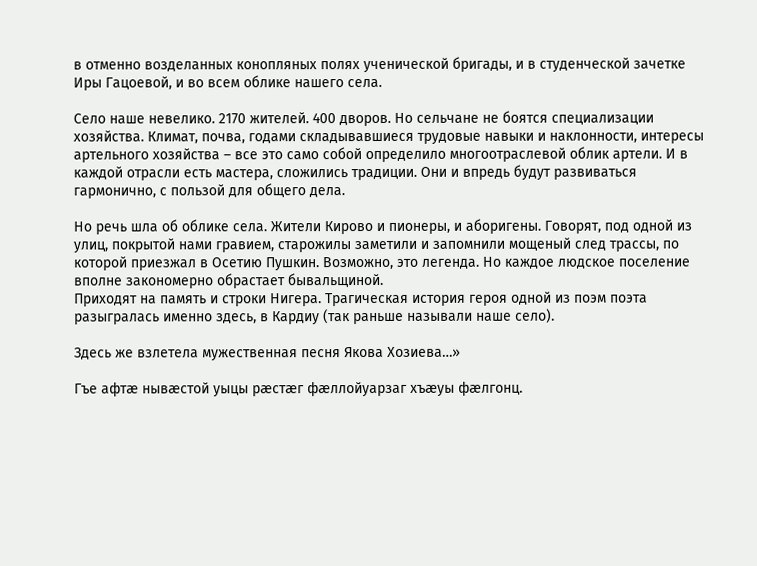в отменно возделанных конопляных полях ученической бригады, и в студенческой зачетке Иры Гацоевой, и во всем облике нашего села.

Село наше невелико. 2170 жителей. 400 дворов. Но сельчане не боятся специализации хозяйства. Климат, почва, годами складывавшиеся трудовые навыки и наклонности, интересы артельного хозяйства – все это само собой определило многоотраслевой облик артели. И в каждой отрасли есть мастера, сложились традиции. Они и впредь будут развиваться гармонично, с пользой для общего дела.

Но речь шла об облике села. Жители Кирово и пионеры, и аборигены. Говорят, под одной из улиц, покрытой нами гравием, старожилы заметили и запомнили мощеный след трассы, по которой приезжал в Осетию Пушкин. Возможно, это легенда. Но каждое людское поселение вполне закономерно обрастает бывальщиной.
Приходят на память и строки Нигера. Трагическая история героя одной из поэм поэта разыгралась именно здесь, в Кардиу (так раньше называли наше село).

Здесь же взлетела мужественная песня Якова Хозиева…»

Гъе афтæ нывæстой уыцы рæстæг фæллойуарзаг хъæуы фæлгонц.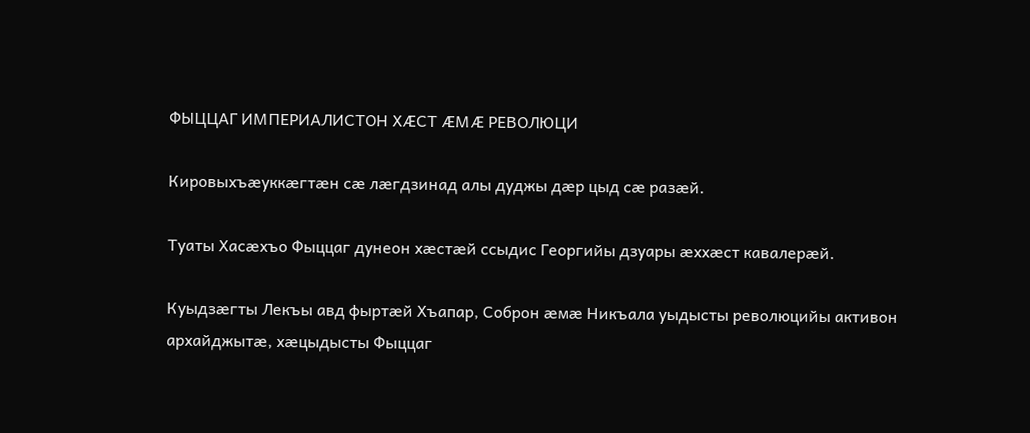ФЫЦЦАГ ИМПЕРИАЛИСТОН ХÆСТ ÆМÆ РЕВОЛЮЦИ

Кировыхъæуккæгтæн сæ лæгдзинад алы дуджы дæр цыд сæ разæй.

Туаты Хасæхъо Фыццаг дунеон хæстæй ссыдис Георгийы дзуары æххæст кавалерæй.

Куыдзæгты Лекъы авд фыртæй Хъапар, Соброн æмæ Никъала уыдысты революцийы активон архайджытæ, хæцыдысты Фыццаг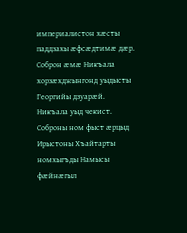империалистон хæсты паддзахы æфсæдтимæ дæр. Соброн æмæ Никъала хорзæхджынгонд уыдысты Георгийы дзуарæй. Никъала уыд чекист. Соброны ном фыст æрцыд Ирыстоны Хъайтарты номхыгъды Намысы фæйнæгыл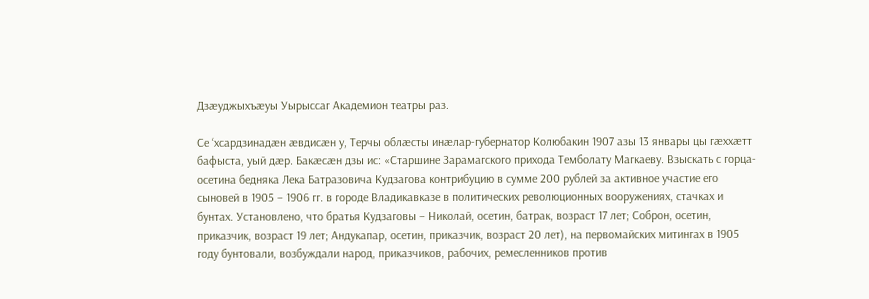Дзæуджыхъæуы Уырыссаг Академион театры раз.

Се ‘хсардзинадæн æвдисæн у, Терчы облæсты инæлар-губернатор Колюбакин 1907 азы 13 январы цы гæххæтт бафыста, уый дæр. Бакæсæн дзы ис: «Старшине Зарамагского прихода Темболату Магкаеву. Взыскать с горца-осетина бедняка Лека Батразовича Кудзагова контрибуцию в сумме 200 рублей за активное участие его сыновей в 1905 – 1906 гг. в городе Владикавказе в политических революционных вооружениях, стачках и бунтах. Установлено, что братья Кудзаговы – Николай, осетин, батрак, возраст 17 лет; Соброн, осетин, приказчик, возраст 19 лет; Андукапар, осетин, приказчик, возраст 20 лет), на первомайских митингах в 1905 году бунтовали, возбуждали народ, приказчиков, рабочих, ремесленников против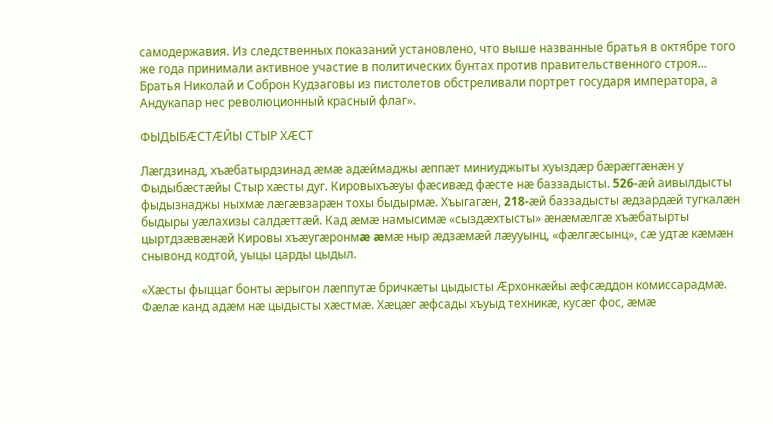самодержавия. Из следственных показаний установлено, что выше названные братья в октябре того же года принимали активное участие в политических бунтах против правительственного строя… Братья Николай и Соброн Кудзаговы из пистолетов обстреливали портрет государя императора, а Андукапар нес революционный красный флаг».

ФЫДЫБÆСТÆЙЫ СТЫР ХÆСТ

Лæгдзинад, хъæбатырдзинад æмæ адæймаджы æппæт миниуджыты хуыздæр бæрæггæнæн у Фыдыбæстæйы Стыр хæсты дуг. Кировыхъæуы фæсивæд фæсте нæ баззадысты. 526-æй аивылдысты фыдызнаджы ныхмæ лæгæвзарæн тохы быдырмæ. Хъыгагæн, 218-æй баззадысты æдзардæй тугкалæн быдыры уæлахизы салдæттæй. Кад æмæ намысимæ «сыздæхтысты» æнæмæлгæ хъæбатырты цыртдзæвæнæй Кировы хъæугæронмæ æмæ ныр æдзæмæй лæууынц, «фæлгæсынц», сæ удтæ кæмæн снывонд кодтой, уыцы царды цыдыл.

«Хæсты фыццаг бонты æрыгон лæппутæ бричкæты цыдысты Æрхонкæйы æфсæддон комиссарадмæ. Фæлæ канд адæм нæ цыдысты хæстмæ. Хæцæг æфсады хъуыд техникæ, кусæг фос, æмæ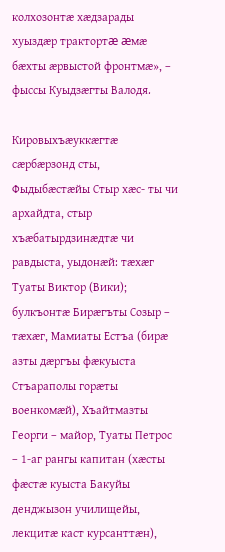колхозонтæ хæдзарады хуыздæр трактортæ æмæ бæхты æрвыстой фронтмæ», – фыссы Куыдзæгты Валодя.

Кировыхъæуккæгтæ сæрбæрзонд сты, Фыдыбæстæйы Стыр хæс- ты чи архайдта, стыр хъæбатырдзинæдтæ чи равдыста, уыдонæй: тæхæг Туаты Виктор (Вики); булкъонтæ Бирæгъты Созыр – тæхæг, Мамиаты Естъа (бирæ азты дæргъы фæкуыста Стъараполы горæты военкомæй), Хъайтмазты Георги – майор, Туаты Петрос – 1-аг рангы капитан (хæсты фæстæ куыста Бакуйы денджызон училищейы, лекцитæ каст курсанттæн),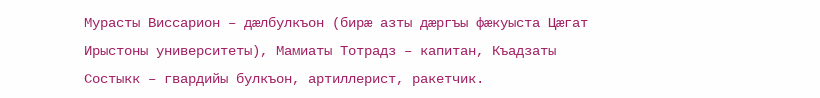Мурасты Виссарион – дæлбулкъон (бирæ азты дæргъы фæкуыста Цæгат Ирыстоны университеты), Мамиаты Тотрадз – капитан, Къадзаты Состыкк – гвардийы булкъон, артиллерист, ракетчик.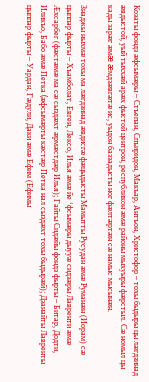Козаты фондз æфсымæры – Стъепан, Спъиридон, Макъар, Антъон, Христофор – тохы быдыры цы лæгдзинад æвдыстой, уый тыххæй арæх фыстой центрон, республикон æмæ районы мыхуыры фæрстыл. Сæ номыл цы кады зарæг æмæ æмдзæвгæтæ ис, уыдон баззадысты ног фæлтæртæн сæ намыс мысынæн.

Знаджы ныхмæ тохы ма лæгдзинад æвдисгæ фæцыдысты Мамытты Русудан æмæ Руманæн (Иорам) сæ цыппар фырты – Хъамболат, Евген, Лексо, Илья æмæ йе ‘фсымæры дыууæ сидзæры Лавренти æмæ Æхсарбег (фæстæмæ ма сæ сыздæхт æрмæстдæр Илья); Гайты Сидæйы фондз фырты – Битар, Додти, Иликъо, Бабо æмæ Петка (æфсымæрты кæстæр Петка нал сыздæхт тохы быдырæй); Дзанайты Лавренты цыппар фырты – Уардан, Гæдули, Даки æмæ Ефим (Ефимы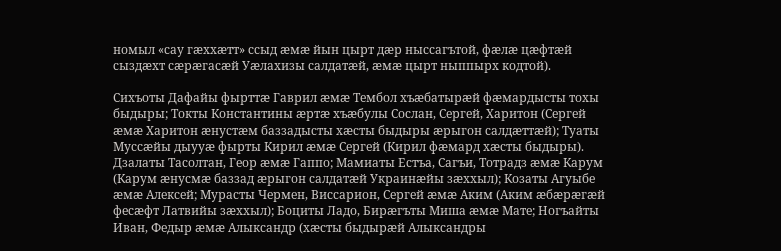номыл «сау гæххæтт» ссыд æмæ йын цырт дæр ныссагътой, фæлæ цæфтæй сыздæхт сæрæгасæй Уæлахизы салдатæй, æмæ цырт ныппырх кодтой).

Сихъоты Дафайы фырттæ Гаврил æмæ Тембол хъæбатырæй фæмардысты тохы быдыры; Токты Константины æртæ хъæбулы Сослан, Сергей, Харитон (Сергей æмæ Харитон æнустæм баззадысты хæсты быдыры æрыгон салдæттæй); Туаты Муссæйы дыууæ фырты Кирил æмæ Сергей (Кирил фæмард хæсты быдыры). Дзалаты Тасолтан, Геор æмæ Гаппо; Мамиаты Естъа, Сагъи, Тотрадз æмæ Карум (Карум æнусмæ баззад æрыгон салдатæй Украинæйы зæххыл); Козаты Агуыбе æмæ Алексей; Мурасты Чермен, Виссарион, Сергей æмæ Аким (Аким æбæрæгæй фесæфт Латвийы зæххыл); Боциты Ладо, Бирæгъты Миша æмæ Мате; Ногъайты Иван, Федыр æмæ Алыксандр (хæсты быдырæй Алыксандры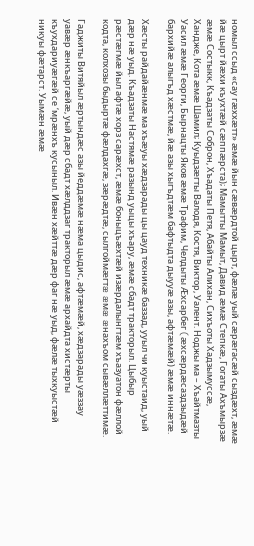номыл ссыд «сау гæххæтт» æмæ йын сæвæрдтой цырт, фæлæ уый сæрæгасæй сыздæхт, æмæ йæ цырт йæхи къухтæй сæппæрста); Мамытты Мамыт, Давид æмæ Степкæ, Гогаты Ахъмырзæ æмæ Состыкк, Къадзаты Соброн, Хъадаты Петя, Абайты Алихан, Сихъоты Хадзымуссæ, Хандже, Кота æмæ Шамил; Куыдзæгты Валодя, Костя, Виктор, Уалент. Ноджы ма – Хъайтмазты Уасил æмæ Георги, Бырнацты Яков æмæ Трафим, Челдыты Æхсарбег (æхсæрдæсаздзыдæй бархийæ алыгъд хæстмæ, йæ азы хыгъдтæм бафтыдта дыууæ азы, афтæмæй) æмæ иннæтæ.

Хæсты райдайæнмæ ма хъæуы хæдзарады цы цауд техникæ баззад, ууыл чи куыстаид, уый дæр нæ уыд. Къадзаты Настямæ разынд уыцы хъару, æмæ сбадт тракторыл. Цыбыр рæстæгмæ йыл афтæ хорз сарæхст, æмæ боныцъæхтæй изæрдалынгтæм хъазуатон фæллой кодта, колхозы быдыртæ фæлдахгæ, зæрæдтæ, сылгоймæгтæ æмæ æнахъом сывæллæттимæ.

Гаджиты Витяйыл æртындæс азы йеддæмæ нæма цыдис, афтæмæй, хæдзарады уæззау уавæр æнкъаргæйæ, уый дæр сбадт хæлддзаг тракторыл æмæ архайдта хистæрты къухдариуæгæй се ‘мрæнхъ кусыныл. Ивæн хæйттæ дæр фаг нæ уыд, фæлæ тыхкуыстæй никуы фæтарст. Уымæн æмæ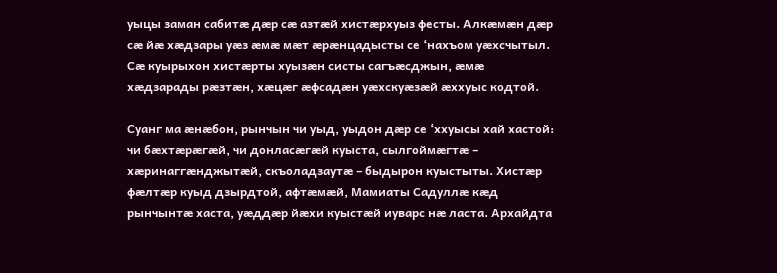уыцы заман сабитæ дæр сæ азтæй хистæрхуыз фесты. Алкæмæн дæр сæ йæ хæдзары уæз æмæ мæт æрæнцадысты се ‘нахъом уæхсчытыл. Сæ куырыхон хистæрты хуызæн систы сагъæсджын, æмæ хæдзарады рæзтæн, хæцæг æфсадæн уæхскуæзæй æххуыс кодтой.

Суанг ма æнæбон, рынчын чи уыд, уыдон дæр се ‘ххуысы хай хастой: чи бæхтæрæгæй, чи донласæгæй куыста, сылгоймæгтæ – хæринаггæнджытæй, скъоладзаутæ – быдырон куыстыты. Хистæр фæлтæр куыд дзырдтой, афтæмæй, Мамиаты Садуллæ кæд рынчынтæ хаста, уæддæр йæхи куыстæй иуварс нæ ласта. Архайдта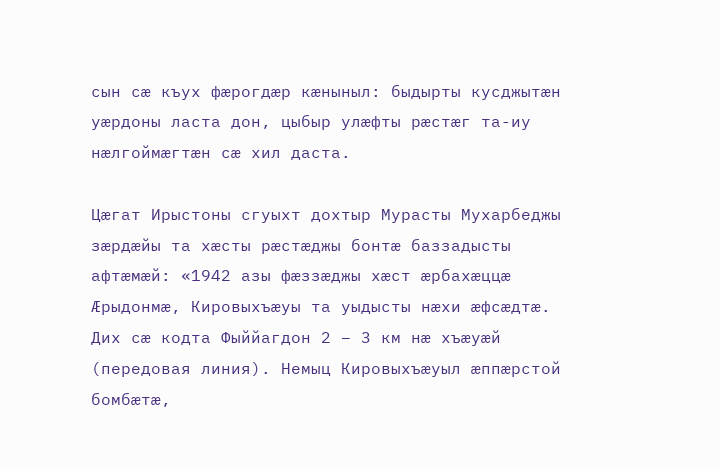сын сæ къух фæрогдæр кæныныл: быдырты кусджытæн уæрдоны ласта дон, цыбыр улæфты рæстæг та-иу нæлгоймæгтæн сæ хил даста.

Цæгат Ирыстоны сгуыхт дохтыр Мурасты Мухарбеджы зæрдæйы та хæсты рæстæджы бонтæ баззадысты афтæмæй: «1942 азы фæззæджы хæст æрбахæццæ Æрыдонмæ, Кировыхъæуы та уыдысты нæхи æфсæдтæ. Дих сæ кодта Фыййагдон 2 – 3 км нæ хъæуæй (передовая линия). Немыц Кировыхъæуыл æппæрстой бомбæтæ,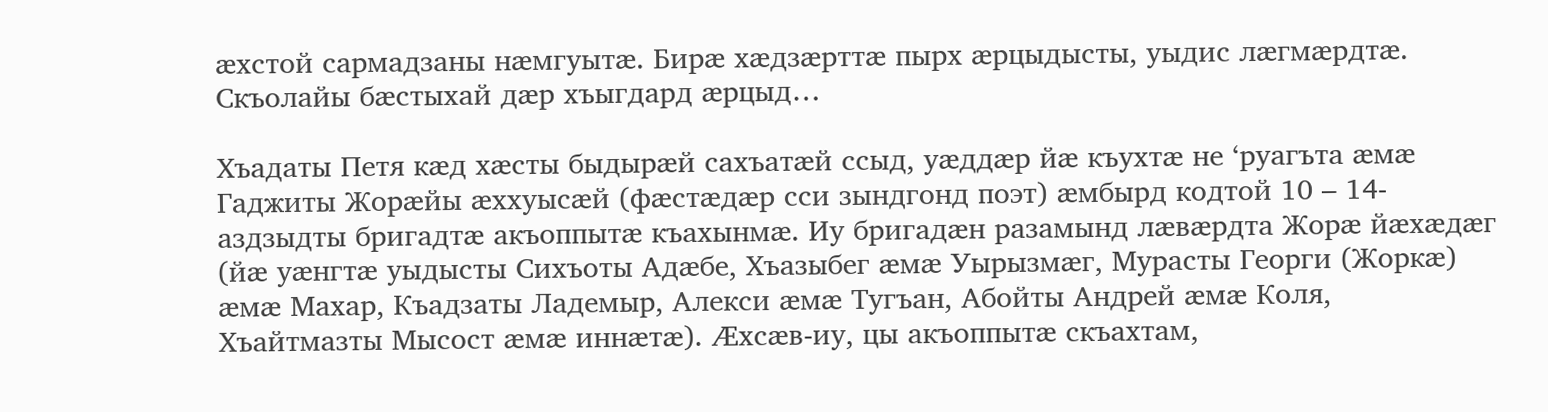æхстой сармадзаны нæмгуытæ. Бирæ хæдзæрттæ пырх æрцыдысты, уыдис лæгмæрдтæ. Скъолайы бæстыхай дæр хъыгдард æрцыд…

Хъадаты Петя кæд хæсты быдырæй сахъатæй ссыд, уæддæр йæ къухтæ не ‘руагъта æмæ Гаджиты Жорæйы æххуысæй (фæстæдæр сси зындгонд поэт) æмбырд кодтой 10 – 14-аздзыдты бригадтæ акъоппытæ къахынмæ. Иу бригадæн разамынд лæвæрдта Жорæ йæхæдæг (йæ уæнгтæ уыдысты Сихъоты Адæбе, Хъазыбег æмæ Уырызмæг, Мурасты Георги (Жоркæ) æмæ Махар, Къадзаты Ладемыр, Алекси æмæ Тугъан, Абойты Андрей æмæ Коля, Хъайтмазты Мысост æмæ иннæтæ). Æхсæв-иу, цы акъоппытæ скъахтам,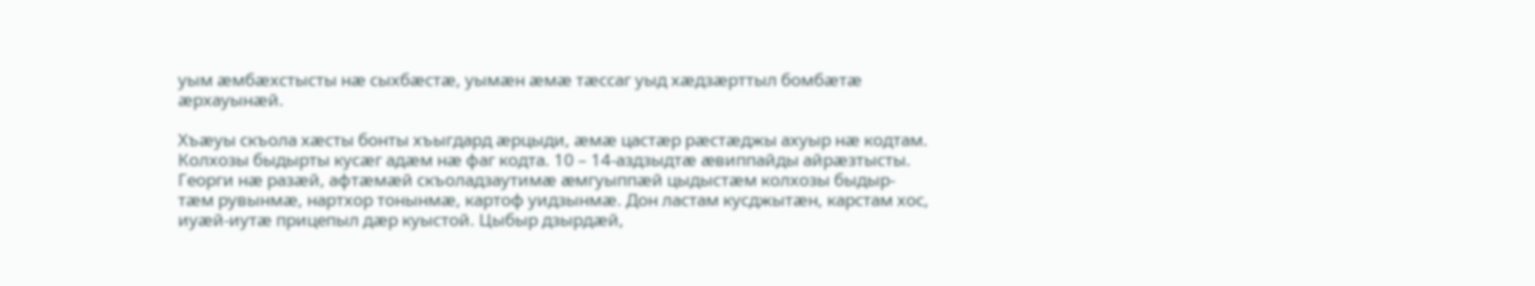уым æмбæхстысты нæ сыхбæстæ, уымæн æмæ тæссаг уыд хæдзæрттыл бомбæтæ æрхауынæй.

Хъæуы скъола хæсты бонты хъыгдард æрцыди, æмæ цастæр рæстæджы ахуыр нæ кодтам. Колхозы быдырты кусæг адæм нæ фаг кодта. 10 – 14-аздзыдтæ æвиппайды айрæзтысты. Георги нæ разæй, афтæмæй скъоладзаутимæ æмгуыппæй цыдыстæм колхозы быдыр- тæм рувынмæ, нартхор тонынмæ, картоф уидзынмæ. Дон ластам кусджытæн, карстам хос, иуæй-иутæ прицепыл дæр куыстой. Цыбыр дзырдæй,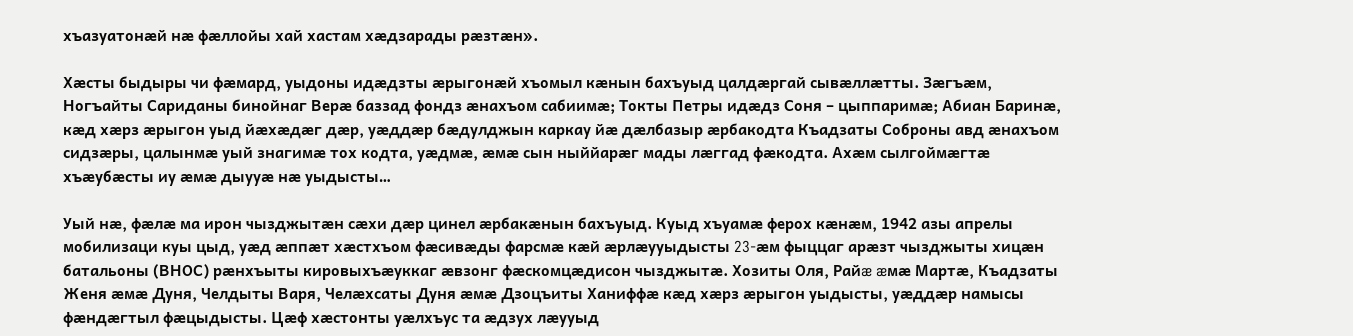хъазуатонæй нæ фæллойы хай хастам хæдзарады рæзтæн».

Хæсты быдыры чи фæмард, уыдоны идæдзты æрыгонæй хъомыл кæнын бахъуыд цалдæргай сывæллæтты. Зæгъæм, Ногъайты Сариданы бинойнаг Верæ баззад фондз æнахъом сабиимæ; Токты Петры идæдз Соня – цыппаримæ; Абиан Баринæ, кæд хæрз æрыгон уыд йæхæдæг дæр, уæддæр бæдулджын каркау йæ дæлбазыр æрбакодта Къадзаты Соброны авд æнахъом сидзæры, цалынмæ уый знагимæ тох кодта, уæдмæ, æмæ сын ныййарæг мады лæггад фæкодта. Ахæм сылгоймæгтæ хъæубæсты иу æмæ дыууæ нæ уыдысты…

Уый нæ, фæлæ ма ирон чызджытæн сæхи дæр цинел æрбакæнын бахъуыд. Куыд хъуамæ ферох кæнæм, 1942 азы апрелы мобилизаци куы цыд, уæд æппæт хæстхъом фæсивæды фарсмæ кæй æрлæууыдысты 23-æм фыццаг арæзт чызджыты хицæн батальоны (ВНОС) рæнхъыты кировыхъæуккаг æвзонг фæскомцæдисон чызджытæ. Хозиты Оля, Райæ æмæ Мартæ, Къадзаты Женя æмæ Дуня, Челдыты Варя, Челæхсаты Дуня æмæ Дзоцъиты Ханиффæ кæд хæрз æрыгон уыдысты, уæддæр намысы фæндæгтыл фæцыдысты. Цæф хæстонты уæлхъус та æдзух лæууыд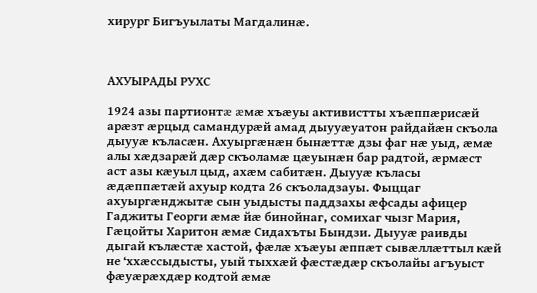хирург Бигъуылаты Магдалинæ.



АХУЫРАДЫ РУХС

1924 азы партионтæ æмæ хъæуы активистты хъæппæрисæй арæзт æрцыд самандурæй амад дыууæуатон райдайæн скъола дыууæ къласæн. Ахуыргæнæн бынæттæ дзы фаг нæ уыд, æмæ алы хæдзарæй дæр скъоламæ цæуынæн бар радтой, æрмæст аст азы кæуыл цыд, ахæм сабитæн. Дыууæ къласы æдæппæтæй ахуыр кодта 26 скъоладзауы. Фыццаг ахуыргæнджытæ сын уыдысты паддзахы æфсады афицер Гаджиты Георги æмæ йæ бинойнаг, сомихаг чызг Мария, Гæцойты Харитон æмæ Сидахъты Бындзи. Дыууæ раивды дыгай кълæстæ хастой, фæлæ хъæуы æппæт сывæллæттыл кæй не ‘ххæссыдысты, уый тыххæй фæстæдæр скъолайы агъуыст фæуæрæхдæр кодтой æмæ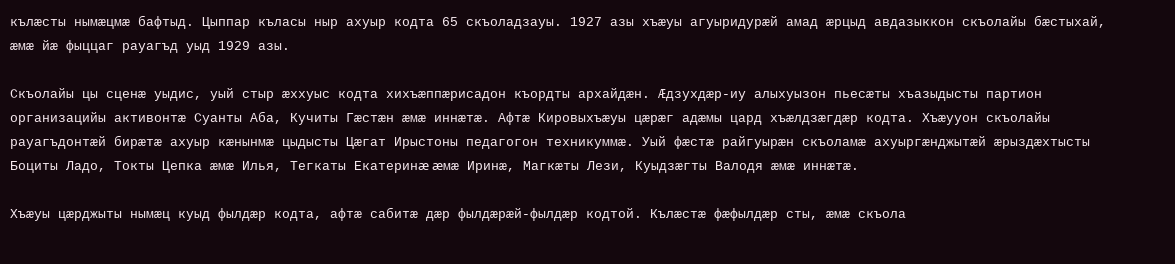кълæсты нымæцмæ бафтыд. Цыппар къласы ныр ахуыр кодта 65 скъоладзауы. 1927 азы хъæуы агуыридурæй амад æрцыд авдазыккон скъолайы бæстыхай, æмæ йæ фыццаг рауагъд уыд 1929 азы.

Скъолайы цы сценæ уыдис, уый стыр æххуыс кодта хихъæппæрисадон къордты архайдæн. Æдзухдæр-иу алыхуызон пьесæты хъазыдысты партион организацийы активонтæ Суанты Аба, Кучиты Гæстæн æмæ иннæтæ. Афтæ Кировыхъæуы цæрæг адæмы цард хъæлдзæгдæр кодта. Хъæууон скъолайы рауагъдонтæй бирæтæ ахуыр кæнынмæ цыдысты Цæгат Ирыстоны педагогон техникуммæ. Уый фæстæ райгуырæн скъоламæ ахуыргæнджытæй æрыздæхтысты Боциты Ладо, Токты Цепка æмæ Илья, Тегкаты Екатеринæ æмæ Иринæ, Магкæты Лези, Куыдзæгты Валодя æмæ иннæтæ.

Хъæуы цæрджыты нымæц куыд фылдæр кодта, афтæ сабитæ дæр фылдæрæй-фылдæр кодтой. Кълæстæ фæфылдæр сты, æмæ скъола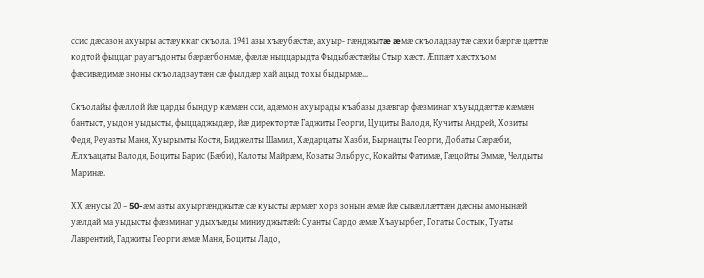ссис дæсазон ахуыры астæуккаг скъола. 1941 азы хъæубæстæ, ахуыр- гæнджытæ æмæ скъоладзаутæ сæхи бæргæ цæттæ кодтой фыццаг рауагъдонты бæрæгбонмæ, фæлæ ныццарыдта Фыдыбæстæйы Стыр хæст. Æппæт хæстхъом фæсивæдимæ зноны скъоладзаутæн сæ фылдæр хай ацыд тохы быдырмæ…

Скъолайы фæллой йæ царды бындур кæмæн сси, адæмон ахуырады къабазы дзæвгар фæзминаг хъуыддæгтæ кæмæн бантыст, уыдон уыдысты, фыццаджыдæр, йæ директортæ Гаджиты Георги, Цуциты Валодя, Кучиты Андрей, Хозиты Федя, Реуазты Маня, Хуырымты Костя, Биджелты Шамил, Хæдарцаты Хазби, Бырнацты Георги, Добаты Сæрæби, Æлхъацаты Валодя, Боциты Барис (Бæби), Калоты Майрæм, Козаты Эльбрус, Кокайты Фатимæ, Гæцойты Эммæ, Челдыты Маринæ.

ХХ æнусы 20 – 50-æм азты ахуыргæнджытæ сæ куысты æрмæг хорз зонын æмæ йæ сывæллæттæн дæсны амонынæй уæлдай ма уыдысты фæзминаг удыхъæды миниуджытæй: Суанты Сардо æмæ Хъауырбег, Гогаты Состык, Туаты Лаврентий, Гаджиты Георги æмæ Маня, Боциты Ладо,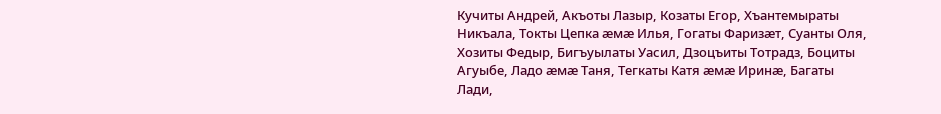Кучиты Андрей, Акъоты Лазыр, Козаты Егор, Хъантемыраты Никъала, Токты Цепка æмæ Илья, Гогаты Фаризæт, Суанты Оля, Хозиты Федыр, Бигъуылаты Уасил, Дзоцъиты Тотрадз, Боциты Агуыбе, Ладо æмæ Таня, Тегкаты Катя æмæ Иринæ, Багаты Лади,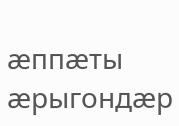æппæты æрыгондæр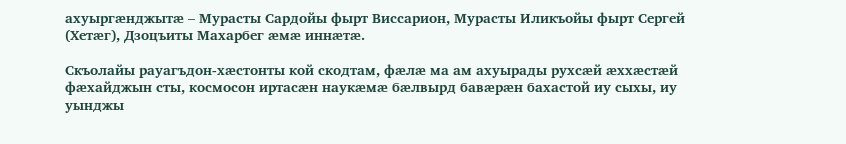ахуыргæнджытæ – Мурасты Сардойы фырт Виссарион, Мурасты Иликъойы фырт Сергей (Хетæг), Дзоцъиты Махарбег æмæ иннæтæ.

Скъолайы рауагъдон-хæстонты кой скодтам, фæлæ ма ам ахуырады рухсæй æххæстæй фæхайджын сты, космосон иртасæн наукæмæ бæлвырд бавæрæн бахастой иу сыхы, иу уынджы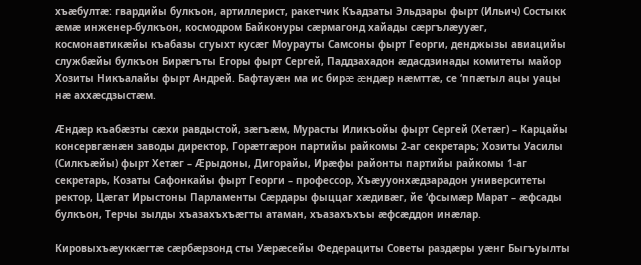хъæбултæ: гвардийы булкъон, артиллерист, ракетчик Къадзаты Эльдзары фырт (Ильич) Состыкк æмæ инженер-булкъон, космодром Байконуры сæрмагонд хайады сæргълæууæг, космонавтикæйы къабазы сгуыхт кусæг Моурауты Самсоны фырт Георги, денджызы авиацийы службæйы булкъон Бирæгъты Егоры фырт Сергей, Паддзахадон æдасдзинады комитеты майор Хозиты Никъалайы фырт Андрей. Бафтауæн ма ис бирæ æндæр нæмттæ, се ‘ппæтыл ацы уацы нæ аххæсдзыстæм.

Æндæр къабæзты сæхи равдыстой, зæгъæм, Мурасты Иликъойы фырт Сергей (Хетæг) – Карцайы консервгæнæн заводы директор, Горæтгæрон партийы райкомы 2-аг секретарь; Хозиты Уасилы (Силкъæйы) фырт Хетæг – Æрыдоны, Дигорайы, Ирæфы районты партийы райкомы 1-аг секретарь, Козаты Сафонкайы фырт Георги – профессор, Хъæууонхæдзарадон университеты ректор, Цæгат Ирыстоны Парламенты Сæрдары фыццаг хæдивæг, йе ‘фсымæр Марат – æфсады булкъон, Терчы зылды хъазахъхъæгты атаман, хъазахъхъы æфсæддон инæлар.

Кировыхъæуккæгтæ сæрбæрзонд сты Уæрæсейы Федерациты Советы раздæры уæнг Быгъуылты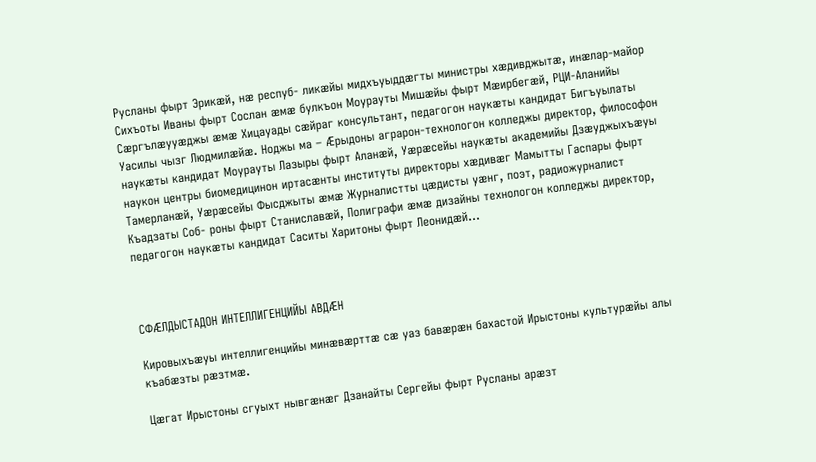Русланы фырт Эрикæй, нæ респуб- ликæйы мидхъуыддæгты министры хæдивджытæ, инæлар-майор Сихъоты Иваны фырт Сослан æмæ булкъон Моурауты Мишæйы фырт Мæирбегæй, РЦИ-Аланийы Сæргълæууæджы æмæ Хицауады сæйраг консультант, педагогон наукæты кандидат Бигъуылаты Уасилы чызг Людмилæйæ. Ноджы ма – Æрыдоны аграрон-технологон колледжы директор, философон наукæты кандидат Моурауты Лазыры фырт Аланæй, Уæрæсейы наукæты академийы Дзæуджыхъæуы наукон центры биомедицинон иртасæнты институты директоры хæдивæг Мамытты Гаспары фырт Тамерланæй, Уæрæсейы Фысджыты æмæ Журналистты цæдисты уæнг, поэт, радиожурналист Къадзаты Соб- роны фырт Станиславæй, Полиграфи æмæ дизайны технологон колледжы директор, педагогон наукæты кандидат Саситы Харитоны фырт Леонидæй…



СФÆЛДЫСТАДОН ИНТЕЛЛИГЕНЦИЙЫ АВДÆН

Кировыхъæуы интеллигенцийы минæвæрттæ сæ уаз бавæрæн бахастой Ирыстоны культурæйы алы къабæзты рæзтмæ.

Цæгат Ирыстоны сгуыхт нывгæнæг Дзанайты Сергейы фырт Русланы арæзт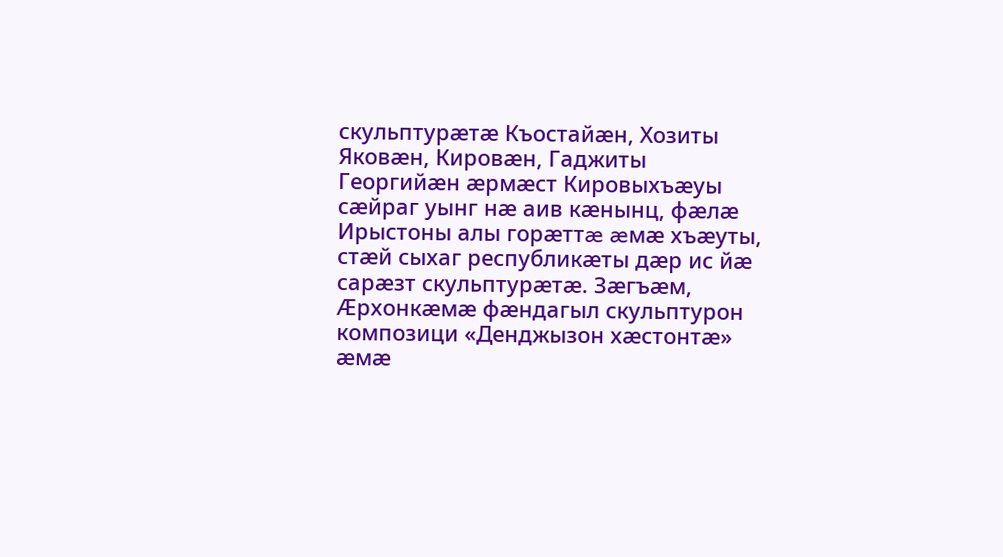скульптурæтæ Къостайæн, Хозиты Яковæн, Кировæн, Гаджиты Георгийæн æрмæст Кировыхъæуы сæйраг уынг нæ аив кæнынц, фæлæ Ирыстоны алы горæттæ æмæ хъæуты, стæй сыхаг республикæты дæр ис йæ сарæзт скульптурæтæ. Зæгъæм, Æрхонкæмæ фæндагыл скульптурон композици «Денджызон хæстонтæ» æмæ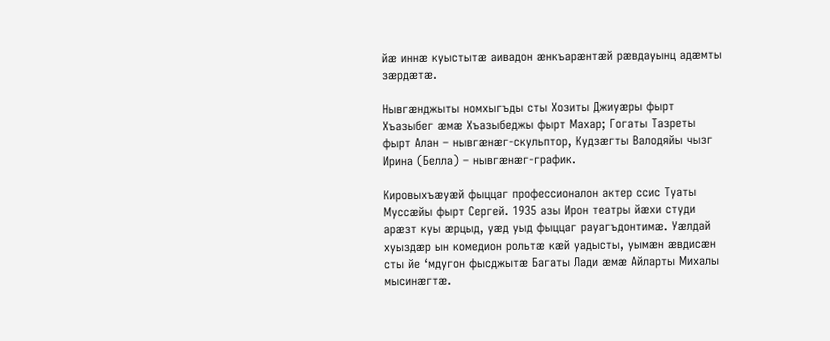йæ иннæ куыстытæ аивадон æнкъарæнтæй рæвдауынц адæмты зæрдæтæ.

Нывгæнджыты номхыгъды сты Хозиты Джиуæры фырт Хъазыбег æмæ Хъазыбеджы фырт Махар; Гогаты Тазреты фырт Алан – нывгæнæг-скульптор, Кудзæгты Валодяйы чызг Ирина (Белла) – нывгæнæг-график.

Кировыхъæуæй фыццаг профессионалон актер ссис Туаты Муссæйы фырт Сергей. 1935 азы Ирон театры йæхи студи арæзт куы æрцыд, уæд уыд фыццаг рауагъдонтимæ. Уæлдай хуыздæр ын комедион рольтæ кæй уадысты, уымæн æвдисæн сты йе ‘мдугон фысджытæ Багаты Лади æмæ Айларты Михалы мысинæгтæ.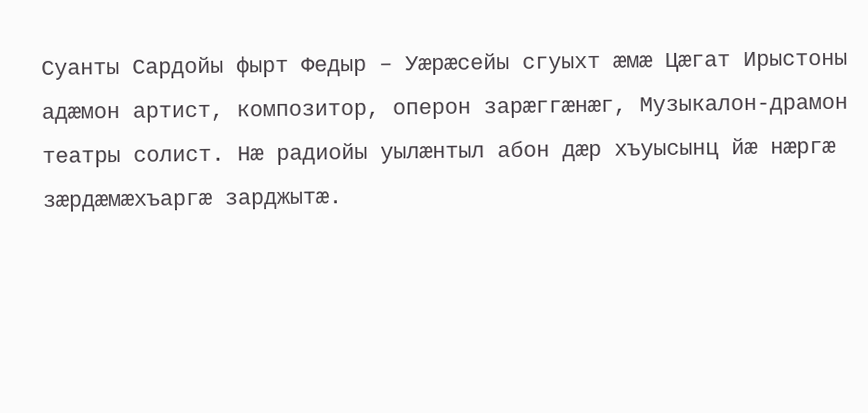Суанты Сардойы фырт Федыр – Уæрæсейы сгуыхт æмæ Цæгат Ирыстоны адæмон артист, композитор, оперон зарæггæнæг, Музыкалон-драмон театры солист. Нæ радиойы уылæнтыл абон дæр хъуысынц йæ нæргæ зæрдæмæхъаргæ зарджытæ.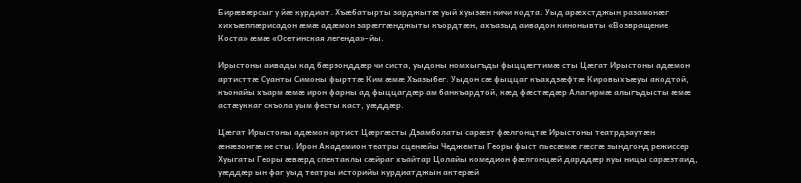Бирæвæрсыг у йæ курдиат. Хъæбатырты зарджытæ уый хуызæн ничи кодта. Уыд арæхстджын разамонæг хихъæппæрисадон æмæ адæмон зарæггæнджыты къордтæн, ахъазыд аивадон кинонывты «Возвращение Коста» æмæ «Осетинская легенда»-йы.

Ирыстоны аивады кад бæрзонддæр чи систа, уыдоны номхыгъды фыццæгтимæ сты Цæгат Ирыстоны адæмон артисттæ Суанты Симоны фырттæ Ким æмæ Хъазыбег. Уыдон сæ фыццаг къахдзæфтæ Кировыхъæуы акодтой, къонайы хъарм æмæ ирон фарны ад фыццагдæр ам банкъардтой, кæд фæстæдæр Алагирмæ алыгъдысты æмæ астæуккаг скъола уым фесты каст, уæддæр.

Цæгат Ирыстоны адæмон артист Цæргæсты Дзамболаты сарæзт фæлгонцтæ Ирыстоны театрдзаутæн æнæзонгæ не сты. Ирон Академион театры сценæйы Чеджемты Георы фыст пьесæмæ гæсгæ зындгонд режиссер Хуыгаты Георы æвæрд спектаклы сæйраг хъайтар Цолайы комедион фæлгонцæй дарддæр куы ницы сарæзтаид, уæддæр ын фаг уыд театры историйы курдиатджын актерæй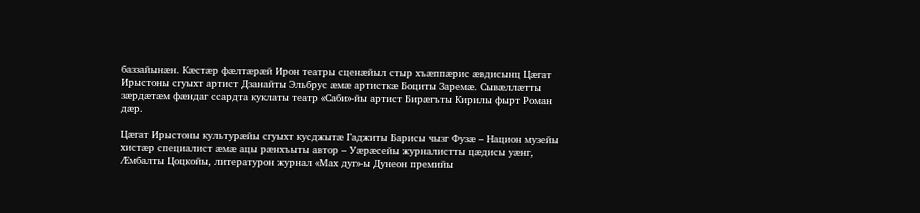баззайынæн. Кæстæр фæлтæрæй Ирон театры сценæйыл стыр хъæппæрис æвдисынц Цæгат Ирыстоны сгуыхт артист Дзанайты Эльбрус æмæ артисткæ Боциты Заремæ. Сывæллæтты зæрдæтæм фæндаг ссардта куклаты театр «Саби»-йы артист Бирæгъты Кирилы фырт Роман дæр.

Цæгат Ирыстоны культурæйы сгуыхт кусджытæ Гаджиты Барисы чызг Фузæ – Национ музейы хистæр специалист æмæ ацы рæнхъыты автор – Уæрæсейы журналистты цæдисы уæнг, Æмбалты Цоцкойы, литературон журнал «Мах дуг»-ы Дунеон премийы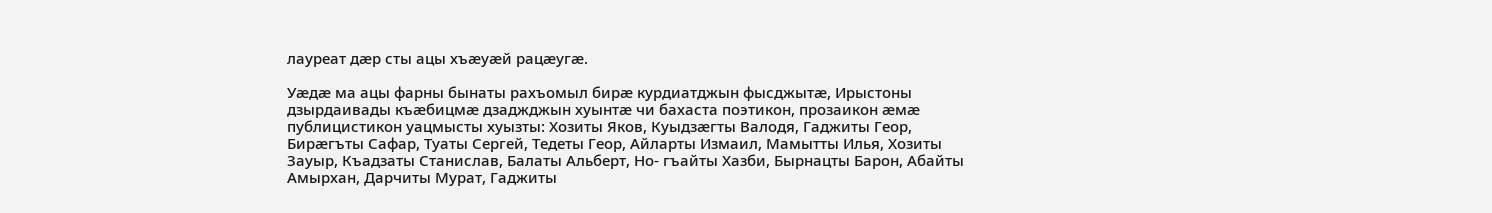лауреат дæр сты ацы хъæуæй рацæугæ.

Уæдæ ма ацы фарны бынаты рахъомыл бирæ курдиатджын фысджытæ, Ирыстоны дзырдаивады къæбицмæ дзаджджын хуынтæ чи бахаста поэтикон, прозаикон æмæ публицистикон уацмысты хуызты: Хозиты Яков, Куыдзæгты Валодя, Гаджиты Геор, Бирæгъты Сафар, Туаты Сергей, Тедеты Геор, Айларты Измаил, Мамытты Илья, Хозиты Зауыр, Къадзаты Станислав, Балаты Альберт, Но- гъайты Хазби, Бырнацты Барон, Абайты Амырхан, Дарчиты Мурат, Гаджиты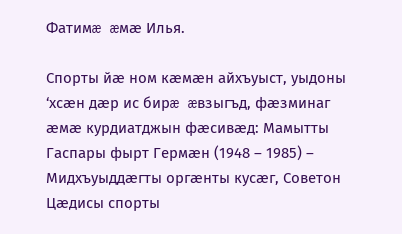Фатимæ æмæ Илья.

Спорты йæ ном кæмæн айхъуыст, уыдоны ‘хсæн дæр ис бирæ æвзыгъд, фæзминаг æмæ курдиатджын фæсивæд: Мамытты Гаспары фырт Гермæн (1948 – 1985) – Мидхъуыддæгты оргæнты кусæг, Советон Цæдисы спорты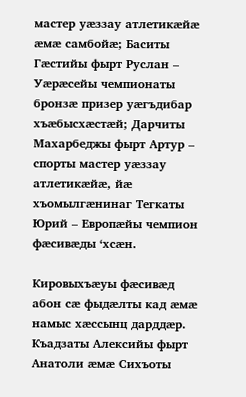мастер уæззау атлетикæйæ æмæ самбойæ; Баситы Гæстийы фырт Руслан – Уæрæсейы чемпионаты бронзæ призер уæгъдибар хъæбысхæстæй; Дарчиты Махарбеджы фырт Артур – спорты мастер уæззау атлетикæйæ, йæ хъомылгæнинаг Тегкаты Юрий – Европæйы чемпион фæсивæды ‘хсæн.

Кировыхъæуы фæсивæд абон сæ фыдæлты кад æмæ намыс хæссынц дарддæр. Къадзаты Алексийы фырт Анатоли æмæ Сихъоты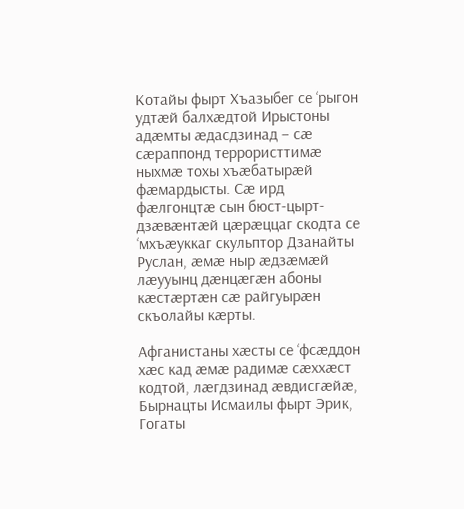Котайы фырт Хъазыбег се ‘рыгон удтæй балхæдтой Ирыстоны адæмты æдасдзинад – сæ сæраппонд террористтимæ ныхмæ тохы хъæбатырæй фæмардысты. Сæ ирд фæлгонцтæ сын бюст-цырт- дзæвæнтæй цæрæццаг скодта се ‘мхъæуккаг скульптор Дзанайты Руслан, æмæ ныр æдзæмæй лæууынц дæнцæгæн абоны кæстæртæн сæ райгуырæн скъолайы кæрты.

Афганистаны хæсты се ‘фсæддон хæс кад æмæ радимæ сæххæст кодтой, лæгдзинад æвдисгæйæ, Бырнацты Исмаилы фырт Эрик, Гогаты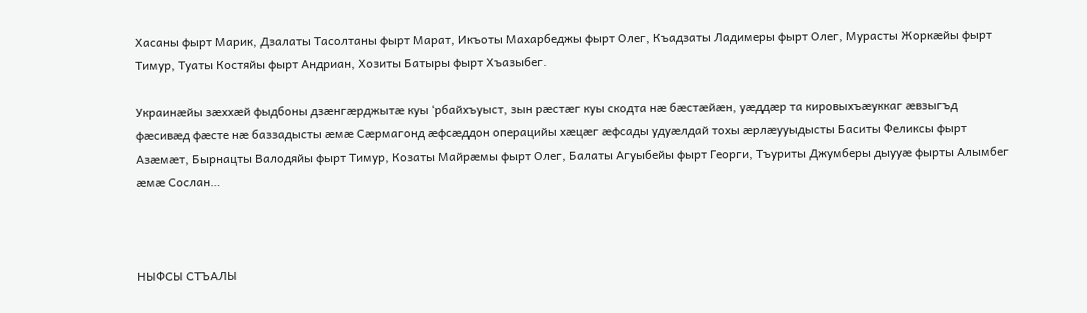Хасаны фырт Марик, Дзалаты Тасолтаны фырт Марат, Икъоты Махарбеджы фырт Олег, Къадзаты Ладимеры фырт Олег, Мурасты Жоркæйы фырт Тимур, Туаты Костяйы фырт Андриан, Хозиты Батыры фырт Хъазыбег.

Украинæйы зæххæй фыдбоны дзæнгæрджытæ куы ‘рбайхъуыст, зын рæстæг куы скодта нæ бæстæйæн, уæддæр та кировыхъæуккаг æвзыгъд фæсивæд фæсте нæ баззадысты æмæ Сæрмагонд æфсæддон операцийы хæцæг æфсады удуæлдай тохы æрлæууыдысты Баситы Феликсы фырт Азæмæт, Бырнацты Валодяйы фырт Тимур, Козаты Майрæмы фырт Олег, Балаты Агуыбейы фырт Георги, Тъуриты Джумберы дыууæ фырты Алымбег æмæ Сослан…



НЫФСЫ СТЪАЛЫ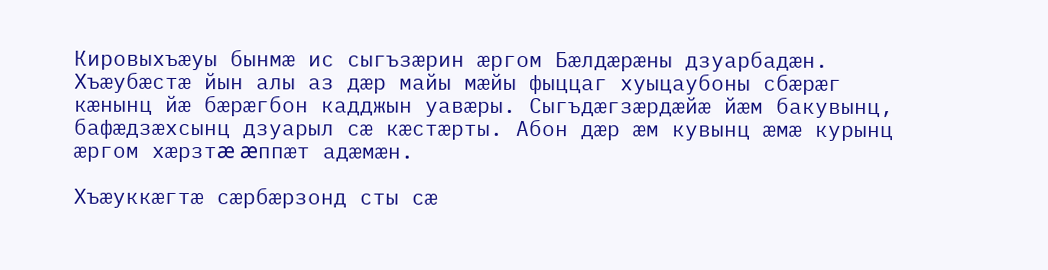Кировыхъæуы бынмæ ис сыгъзæрин æргом Бæлдæрæны дзуарбадæн. Хъæубæстæ йын алы аз дæр майы мæйы фыццаг хуыцаубоны сбæрæг кæнынц йæ бæрæгбон кадджын уавæры. Сыгъдæгзæрдæйæ йæм бакувынц, бафæдзæхсынц дзуарыл сæ кæстæрты. Абон дæр æм кувынц æмæ курынц æргом хæрзтæ æппæт адæмæн.

Хъæуккæгтæ сæрбæрзонд сты сæ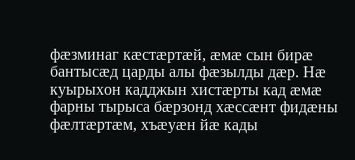фæзминаг кæстæртæй, æмæ сын бирæ бантысæд царды алы фæзылды дæр. Нæ куырыхон кадджын хистæрты кад æмæ фарны тырыса бæрзонд хæссæнт фидæны фæлтæртæм, хъæуæн йæ кады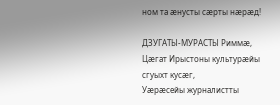ном та æнусты сæрты нæрæд!

ДЗУГАТЫ-МУРАСТЫ Риммæ,
Цæгат Ирыстоны культурæйы сгуыхт кусæг,
Уæрæсейы журналистты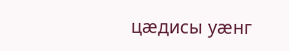цæдисы уæнг